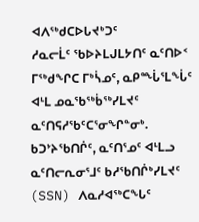ᐊᐱᖅᑯᑕᐅᒐᔪᒃᑐᑦ
ᓱᓇᓕᒫᑦ ᖃᐅᔨᒪᒍᒪᔭᑎᑦ ᓇᑦᑎᐅᑉ ᒥᖅᑯᖏᑕ ᒥᒃᓵᓄᑦ, ᓇᑭᙶᕐᒪᖔᑦ ᐊᒻᒪ ᓄᓇᖃᖅᑳᖅᓯᒪᔪᑦ ᓇᑦᑎᕋᓱᖃᑦᑕᕐᓂᖏᓐᓂᒃ.
ᑲᑐᔾᔨᖃᑎᒌᑦ, ᓇᑦᑎᕐᓄᑦ ᐊᒻᒪᓗ ᓇᑦᑎᓕᕆᓂᕐᒧᑦ ᑲᓱᖃᑎᒌᒃᓯᒪᔪᑦ (SSN) ᐱᓇᓱᐊᖅᑕᖓᑦ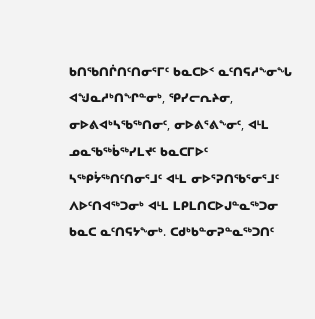ᑲᑎᖃᑎᒌᑎᑦᑎᓂᕐᒥᑦ ᑲᓇᑕᐅᑉ ᓇᑦᑎᕋᓱᖕᓂᖓ ᐊᖑᓇᓱᒃᑎᖏᓐᓂᒃ, ᕿᓯᓕᕆᔨᓂ, ᓂᐅᕕᐊᒃᓴᖃᖅᑎᓂᑦ, ᓂᐅᕕᕐᕕᖕᓂᑦ, ᐊᒻᒪ ᓄᓇᖃᖅᑳᖅᓯᒪᔪᑦ ᑲᓇᑕᒥᐅᑦ ᓴᖅᑭᔮᖅᑎᑦᑎᓂᕐᒧᑦ ᐊᒻᒪ ᓂᐅᕐᕈᑎᖃᕐᓂᕐᒧᑦ ᐱᐅᑦᑎᐊᖅᑐᓂᒃ ᐊᒻᒪ ᒪᑭᒪᑎᑕᐅᒍᓐᓇᖅᑐᓂ ᑲᓇᑕ ᓇᑦᑎᕋᔭᖕᓂᒃ. ᑕᑯᒃᑲᓐᓂᕈᓐᓇᖅᑐᑎᑦ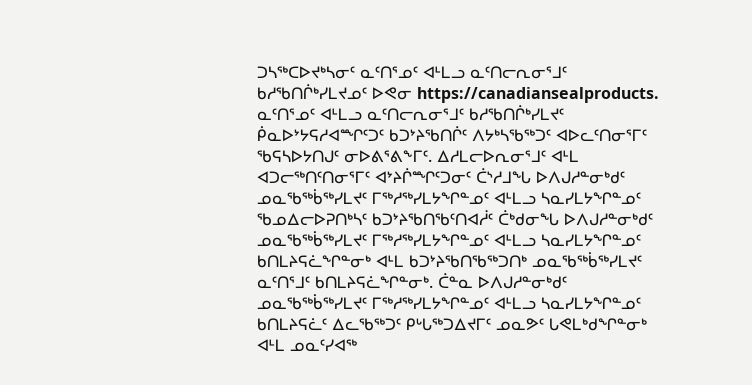ᑐᓴᖅᑕᐅᔪᒃᓴᓂᑦ ᓇᑦᑎᕐᓄᑦ ᐊᒻᒪᓗ ᓇᑦᑎᓕᕆᓂᕐᒧᑦ ᑲᓱᖃᑎᒌᒃᓯᒪᔪᓄᑦ ᐅᕙᓂ https://canadiansealproducts.
ᓇᑦᑎᕐᓄᑦ ᐊᒻᒪᓗ ᓇᑦᑎᓕᕆᓂᕐᒧᑦ ᑲᓱᖃᑎᒌᒃᓯᒪᔪᑦ ᑮᓇᐅᔾᔭᕋᓱᐊᙱᑦᑐᑦ ᑲᑐᔾᔨᖃᑎᒌᑦ ᐱᔭᒃᓴᖃᖅᑐᑦ ᐊᐅᓚᑦᑎᓂᕐᒥᑦ ᖃᕋᓴᐅᔭᑎᒍᑦ ᓂᐅᕕᕐᕕᖕᒥᑦ. ᐃᓱᒪᓕᐅᕆᓂᕐᒧᑦ ᐊᒻᒪ ᐊᑐᓕᖅᑎᑦᑎᓂᕐᒥᑦ ᐊᔾᔨᒌᙱᑦᑐᓂᑦ ᑖᔅᓱᒧᖓ ᐅᐱᒍᓱᓐᓂᒃᑯᑦ ᓄᓇᖃᖅᑳᖅᓯᒪᔪᑦ ᒥᖅᓱᖅᓯᒪᔭᖏᓐᓄᑦ ᐊᒻᒪᓗ ᓴᓇᓯᒪᔭᖏᓐᓄᑦ ᖃᓄᐃᓕᐅᕈᑎᒃᓴᑦ ᑲᑐᔾᔨᖃᑎᖃᑦᑎᐊᓲᑦ ᑖᒃᑯᓂᖓ ᐅᐱᒍᓱᓐᓂᒃᑯᑦ ᓄᓇᖃᖅᑳᖅᓯᒪᔪᑦ ᒥᖅᓱᖅᓯᒪᔭᖏᓐᓄᑦ ᐊᒻᒪᓗ ᓴᓇᓯᒪᔭᖏᓐᓄᑦ ᑲᑎᒪᔨᕋᓛᖏᓐᓂᒃ ᐊᒻᒪ ᑲᑐᔾᔨᖃᑎᖃᖅᑐᑎᒃ ᓄᓇᖃᖅᑳᖅᓯᒪᔪᑦ ᓇᑦᑎᕐᒧᑦ ᑲᑎᒪᔨᕋᓛᖏᓐᓂᒃ. ᑖᓐᓇ ᐅᐱᒍᓱᓐᓂᒃᑯᑦ ᓄᓇᖃᖅᑳᖅᓯᒪᔪᑦ ᒥᖅᓱᖅᓯᒪᔭᖏᓐᓄᑦ ᐊᒻᒪᓗ ᓴᓇᓯᒪᔭᖏᓐᓄᑦ ᑲᑎᒪᔨᕋᓛᑦ ᐃᓚᖃᖅᑐᑦ ᑭᒡᒐᖅᑐᐃᔪᒥᑦ ᓄᓇᕗᑦ ᒐᕙᒪᒃᑯᖏᓐᓂᒃ ᐊᒻᒪ ᓄᓇᑦᓯᐊᖅ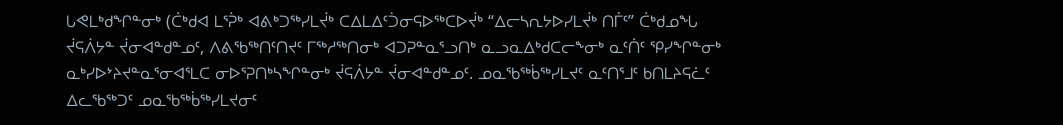ᒐᕙᒪᒃᑯᖏᓐᓂᒃ (ᑖᒃᑯᐊ ᒪᕐᕉᒃ ᐊᕕᒃᑐᖅᓯᒪᔫᒃ ᑕᐃᒪᐃᑦᑑᓂᕋᐅᖅᑕᐅᔫᒃ “ᐃᓕᓴᕆᔭᐅᓯᒪᔫᒃ ᑎᒦᑦ” ᑖᒃᑯᓄᖓ ᔫᕋᐲᔭᓐ ᔫᓂᐊᓐᑯᓐᓄᑦ, ᐱᕕᖃᖅᑎᑦᑎᔪᑦ ᒥᖅᓱᖅᑎᓂᒃ ᐊᑐᕈᓐᓇᕐᓗᑎᒃ ᓇᓗᓇᐃᒃᑯᑕᓕᖕᓂᒃ ᓇᑦᑏᑦ ᕿᓯᖏᓐᓂᒃ ᓇᒃᓯᐅᔾᔨᔪᓐᓇᕐᓂᐊᕐᒪᑕ ᓂᐅᕐᕈᑎᒃᓴᖏᓐᓂᒃ ᔫᕋᐲᔭᓐ ᔫᓂᐊᓐᑯᓐᓄᑦ. ᓄᓇᖃᖅᑳᖅᓯᒪᔪᑦ ᓇᑦᑎᕐᒧᑦ ᑲᑎᒪᔨᕋᓛᑦ ᐃᓚᖃᖅᑐᑦ ᓄᓇᖃᖅᑳᖅᓯᒪᔪᓂᑦ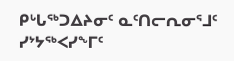ᑭᒡᒐᖅᑐᐃᔨᓂᑦ ᓇᑦᑎᓕᕆᓂᕐᒧᑦ ᓯᔾᔭᖅᐸᓯᖕᒥᑦ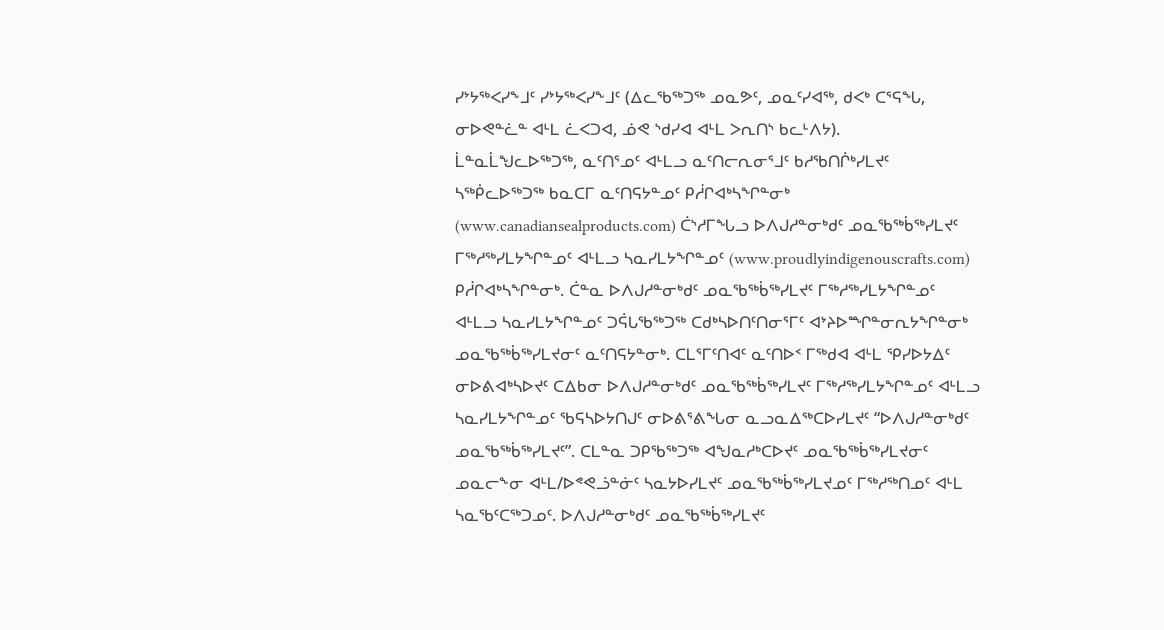ᓯᔾᔭᖅᐸᓯᖕᒧᑦ ᓯᔾᔭᖅᐸᓯᖕᒧᑦ (ᐃᓚᖃᖅᑐᖅ ᓄᓇᕗᑦ, ᓄᓇᑦᓯᐊᖅ, ᑯᐸᒃ ᑕᕐᕋᖓ, ᓂᐅᕙᓐᓛᓐ ᐊᒻᒪ ᓛᐸᑐᐊ, ᓅᕙ ᔅᑯᓯᐊ ᐊᒻᒪ ᐳᕆᑎᔅ ᑲᓚᒻᐱᔭ).
ᒫᓐᓇᒫᖑᓚᐅᖅᑐᖅ, ᓇᑦᑎᕐᓄᑦ ᐊᒻᒪᓗ ᓇᑦᑎᓕᕆᓂᕐᒧᑦ ᑲᓱᖃᑎᒌᒃᓯᒪᔪᑦ ᓴᖅᑮᓚᐅᖅᑐᖅ ᑲᓇᑕᒥ ᓇᑦᑎᕋᔭᓐᓄᑦ ᑭᓲᒋᐊᒃᓴᖏᓐᓂᒃ (www.canadiansealproducts.com) ᑖᔅᓱᒥᖓᓗ ᐅᐱᒍᓱᓐᓂᒃᑯᑦ ᓄᓇᖃᖅᑳᖅᓯᒪᔪᑦ ᒥᖅᓱᖅᓯᒪᔭᖏᓐᓄᑦ ᐊᒻᒪᓗ ᓴᓇᓯᒪᔭᖏᓐᓄᑦ (www.proudlyindigenouscrafts.com) ᑭᓲᒋᐊᒃᓴᖏᓐᓂᒃ. ᑖᓐᓇ ᐅᐱᒍᓱᓐᓂᒃᑯᑦ ᓄᓇᖃᖅᑳᖅᓯᒪᔪᑦ ᒥᖅᓱᖅᓯᒪᔭᖏᓐᓄᑦ ᐊᒻᒪᓗ ᓴᓇᓯᒪᔭᖏᓐᓄᑦ ᑐᕌᒐᖃᖅᑐᖅ ᑕᑯᒃᓴᐅᑎᑦᑎᓂᕐᒥᑦ ᐊᔾᔨᐅᙱᓐᓂᕆᔭᖏᓐᓂᒃ ᓄᓇᖃᖅᑳᖅᓯᒪᔪᓂᑦ ᓇᑦᑎᕋᔭᓐᓂᒃ. ᑕᒪᕐᒥᑦᑎᐊᑦ ᓇᑦᑎᐅᑉ ᒥᖅᑯᐊ ᐊᒻᒪ ᕿᓯᐅᔭᐃᑦ ᓂᐅᕕᐊᒃᓴᐅᔪᑦ ᑕᐃᑲᓂ ᐅᐱᒍᓱᓐᓂᒃᑯᑦ ᓄᓇᖃᖅᑳᖅᓯᒪᔪᑦ ᒥᖅᓱᖅᓯᒪᔭᖏᓐᓄᑦ ᐊᒻᒪᓗ ᓴᓇᓯᒪᔭᖏᓐᓄᑦ ᖃᕋᓴᐅᔭᑎᒍᑦ ᓂᐅᕕᕐᕕᖓᓂ ᓇᓗᓇᐃᖅᑕᐅᓯᒪᔪᑦ “ᐅᐱᒍᓱᓐᓂᒃᑯᑦ ᓄᓇᖃᖅᑳᖅᓯᒪᔪᑦ”. ᑕᒪᓐᓇ ᑐᑭᖃᖅᑐᖅ ᐊᖑᓇᓱᒃᑕᐅᔪᑦ ᓄᓇᖃᖅᑳᖅᓯᒪᔪᓂᑦ ᓄᓇᓕᖕᓂ ᐊᒻᒪ/ᐅᕝᕙᓘᓐᓃᑦ ᓴᓇᔭᐅᓯᒪᔪᑦ ᓄᓇᖃᖅᑳᖅᓯᒪᔪᓄᑦ ᒥᖅᓱᖅᑎᓄᑦ ᐊᒻᒪ ᓴᓇᖃᑦᑕᖅᑐᓄᑦ. ᐅᐱᒍᓱᓐᓂᒃᑯᑦ ᓄᓇᖃᖅᑳᖅᓯᒪᔪᑦ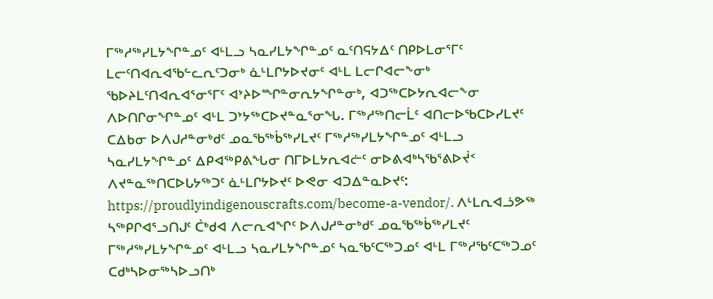ᒥᖅᓱᖅᓯᒪᔭᖏᓐᓄᑦ ᐊᒻᒪᓗ ᓴᓇᓯᒪᔭᖏᓐᓄᑦ ᓇᑦᑎᕋᔭᐃᑦ ᑎᑭᐅᒪᓂᕐᒥᑦ ᒪᓕᑦᑎᐊᕆᐊᖃᓪᓚᕆᑦᑐᓂᒃ ᓈᒻᒪᒋᔭᐅᔪᓂᑦ ᐊᒻᒪ ᒪᓕᒋᐊᓕᖕᓂᒃ ᖃᐅᔨᒪᑦᑎᐊᕆᐊᕐᓂᕐᒥᑦ ᐊᔾᔨᐅᙱᓐᓂᕆᔭᖏᓐᓂᒃ, ᐊᑐᖅᑕᐅᔭᕆᐊᓕᖕᓂ ᐱᐅᑎᒋᓂᖏᓐᓄᑦ ᐊᒻᒪ ᑐᔾᔭᖅᑕᐅᔪᓐᓇᕐᓂᖓ. ᒥᖅᓱᖅᑎᓕᒫᑦ ᐊᑎᓕᐅᖃᑕᐅᓯᒪᔪᑦ ᑕᐃᑲᓂ ᐅᐱᒍᓱᓐᓂᒃᑯᑦ ᓄᓇᖃᖅᑳᖅᓯᒪᔪᑦ ᒥᖅᓱᖅᓯᒪᔭᖏᓐᓄᑦ ᐊᒻᒪᓗ ᓴᓇᓯᒪᔭᖏᓐᓄᑦ ᐃᑭᐊᖅᑭᕕᖓᓂ ᑎᒥᐅᒪᔭᕆᐊᓖᑦ ᓂᐅᕕᐊᒃᓴᖃᕐᕕᐅᔫᑉ ᐱᔪᓐᓇᖅᑎᑕᐅᒐᔭᖅᑐᑦ ᓈᒻᒪᒋᔭᐅᔪᑦ ᐅᕙᓂ ᐊᑐᐃᓐᓇᐅᔪᑦ: https://proudlyindigenouscrafts.com/become-a-vendor/. ᐱᒻᒪᕆᐊᓘᕗᖅ ᓴᖅᑭᒋᐊᕐᓗᑎᒍᑦ ᑖᒃᑯᐊ ᐱᓕᕆᐊᖏᑦ ᐅᐱᒍᓱᓐᓂᒃᑯᑦ ᓄᓇᖃᖅᑳᖅᓯᒪᔪᑦ ᒥᖅᓱᖅᓯᒪᔭᖏᓐᓄᑦ ᐊᒻᒪᓗ ᓴᓇᓯᒪᔭᖏᓐᓄᑦ ᓴᓇᖃᑦᑕᖅᑐᓄᑦ ᐊᒻᒪ ᒥᖅᓱᖃᑦᑕᖅᑐᓄᑦ ᑕᑯᒃᓴᐅᓂᖅᓴᐅᓗᑎᒃ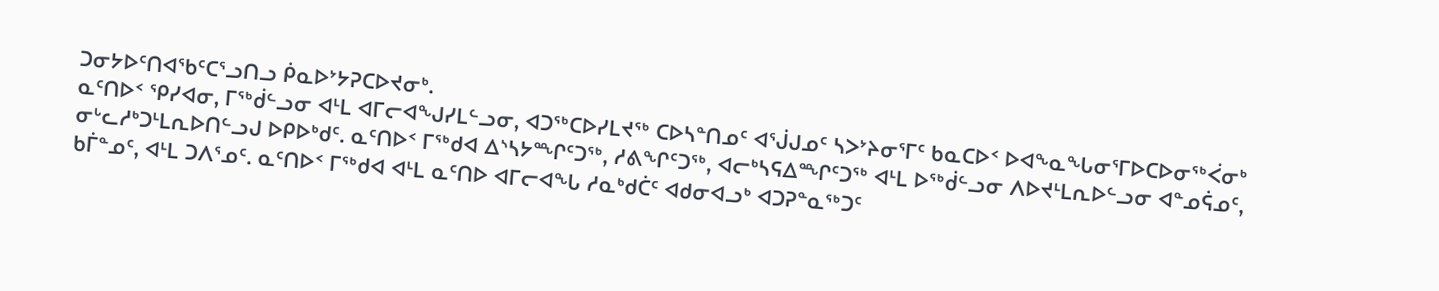ᑐᓂᔭᐅᑦᑎᐊᖃᑦᑕᕐᓗᑎᓗ ᑮᓇᐅᔾᔭᕈᑕᐅᔪᓂᒃ.
ᓇᑦᑎᐅᑉ ᕿᓯᐊᓂ, ᒥᖅᑰᓪᓗᓂ ᐊᒻᒪ ᐊᒥᓕᐊᖑᓯᒪᓪᓗᓂ, ᐊᑐᖅᑕᐅᓯᒪᔪᖅ ᑕᐅᓴᓐᑎᓄᑦ ᐊᕐᒎᒍᓄᑦ ᓴᐳᔾᔨᓂᕐᒥᑦ ᑲᓇᑕᐅᑉ ᐅᐊᖕᓇᖓᓂᕐᒥᐅᑕᐅᓂᖅᐹᓂᒃ ᓂᒡᓚᓱᒃᑐᒻᒪᕆᐅᑎᓪᓗᒍ ᐅᑭᐅᒃᑯᑦ. ᓇᑦᑎᐅᑉ ᒥᖅᑯᐊ ᐃᔅᓴᔭᙱᑦᑐᖅ, ᓱᕕᖏᑦᑐᖅ, ᐊᓕᒃᓴᕋᐃᙱᑦᑐᖅ ᐊᒻᒪ ᐅᖅᑰᓪᓗᓂ ᐱᐅᔪᒻᒪᕆᐅᓪᓗᓂ ᐊᓐᓄᕌᓄᑦ, ᑲᒦᓐᓄᑦ, ᐊᒻᒪ ᑐᐱᕐᓄᑦ. ᓇᑦᑎᐅᑉ ᒥᖅᑯᐊ ᐊᒻᒪ ᓇᑦᑎᐅ ᐊᒥᓕᐊᖓ ᓱᓇᒃᑯᑖᑦ ᐊᑯᓂᐊᓗᒃ ᐊᑐᕈᓐᓇᖅᑐᑦ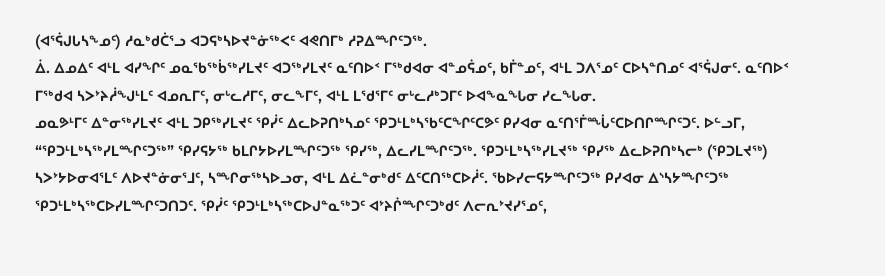(ᐊᕐᕌᒍᒐᓴᖕᓄᑦ) ᓱᓇᒃᑯᑖᕐᓗ ᐊᑐᕋᒃᓴᐅᔪᓐᓃᖅᐸᑦ ᐊᕙᑎᒥᒃ ᓱᕈᐃᙱᑦᑐᖅ.
ᐄ. ᐃᓄᐃᑦ ᐊᒻᒪ ᐊᓯᖏᑦ ᓄᓇᖃᖅᑳᖅᓯᒪᔪᑦ ᐊᑐᖅᓯᒪᔪᑦ ᓇᑦᑎᐅᑉ ᒥᖅᑯᐊᓂ ᐊᓐᓄᕌᓄᑦ, ᑲᒦᓐᓄᑦ, ᐊᒻᒪ ᑐᐱᕐᓄᑦ ᑕᐅᓴᓐᑎᓄᑦ ᐊᕐᕌᒍᓂᑦ. ᓇᑦᑎᐅᑉ ᒥᖅᑯᐊ ᓴᐳᔾᔨᓲᖑᒻᒪᑦ ᐊᓄᕆᒥᑦ, ᓂᒡᓚᓱᒥᑦ, ᓂᓚᖕᒥᑦ, ᐊᒻᒪ ᒪᖁᕐᒥᑦ ᓂᒡᓚᓱᒃᑐᒥᑦ ᐅᐊᖕᓇᖓᓂ ᓯᓚᖓᓂ.
ᓄᓇᕗᒻᒥᑦ ᐃᓐᓂᖅᓯᒪᔪᑦ ᐊᒻᒪ ᑐᑭᖅᓯᒪᔪᑦ ᕿᓰᑦ ᐃᓚᐅᕈᑎᒃᓴᓄᑦ ᕿᑐᒻᒪᒃᓴᖃᑦᑕᖏᑦᑕᕗᑦ ᑭᓯᐊᓂ ᓇᑦᑎᕐᒦᙶᑦᑕᐅᑎᒋᙱᑦᑐᑦ. ᐅᓪᓗᒥ, “ᕿᑐᒻᒪᒃᓴᖅᓯᒪᙱᑦᑐᖅ” ᕿᓯᕋᔭᖅ ᑲᒪᒋᔭᐅᓯᒪᙱᑦᑐᖅ ᕿᓯᖅ, ᐃᓚᓯᒪᙱᑦᑐᖅ. ᕿᑐᒻᒪᒃᓴᖅᓯᒪᔪᖅ ᕿᓯᖅ ᐃᓚᐅᕈᑎᒃᓴᓕᒃ (ᕿᑐᒪᔪᖅ) ᓴᐳᔾᔭᐅᓂᐊᕐᒪᑦ ᐱᐅᔪᓐᓃᓂᕐᒧᑦ, ᓴᙱᓂᖅᓴᐅᓗᓂ, ᐊᒻᒪ ᐃᓛᓐᓂᒃᑯᑦ ᐃᑦᑕᑎᖅᑕᐅᓲᑦ. ᖃᐅᓯᓕᕋᔭᙱᑦᑐᖅ ᑭᓯᐊᓂ ᐃᔅᓴᔭᙱᑦᑐᖅ ᕿᑐᒻᒪᒃᓴᖅᑕᐅᓯᒪᙱᑦᑐᑎᑐᑦ. ᕿᓰᑦ ᕿᑐᒻᒪᒃᓴᖅᑕᐅᒍᓐᓇᖅᑐᑦ ᐊᔾᔨᒌᙱᑦᑐᒃᑯᑦ ᐱᓕᕆᔾᔪᓯᕐᓄᑦ,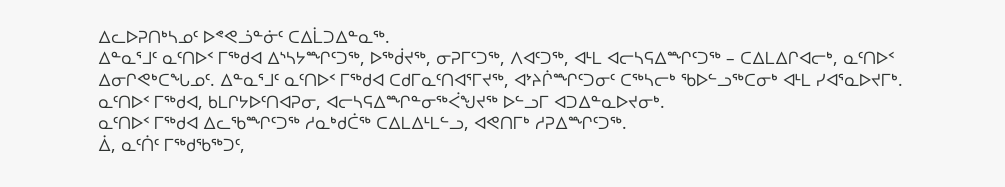ᐃᓚᐅᕈᑎᒃᓴᓄᑦ ᐅᕝᕙᓘᓐᓃᑦ ᑕᐃᒫᑐᐃᓐᓇᖅ.
ᐃᓐᓇᕐᒧᑦ ᓇᑦᑎᐅᑉ ᒥᖅᑯᐊ ᐃᔅᓴᔭᙱᑦᑐᖅ, ᐅᖅᑰᔪᖅ, ᓂᕈᒥᑦᑐᖅ, ᐱᐊᑦᑐᖅ, ᐊᒻᒪ ᐊᓕᓴᕋᐃᙱᑦᑐᖅ – ᑕᐃᒪᐃᒋᐊᓕᒃ, ᓇᑦᑎᐅᑉ ᐃᓂᒋᕙᒃᑕᖓᓄᑦ. ᐃᓐᓇᕐᒧᑦ ᓇᑦᑎᐅᑉ ᒥᖅᑯᐊ ᑕᑯᒥᓇᑦᑎᐊᕐᒥᔪᖅ, ᐊᔾᔨᒌᙱᑦᑐᓂᑦ ᑕᖅᓴᓕᒃ ᖃᐅᓪᓗᖅᑕᓂᒃ ᐊᒻᒪ ᓯᐊᕐᓇᐅᔪᒥᒃ.
ᓇᑦᑎᐅᑉ ᒥᖅᑯᐊ, ᑲᒪᒋᔭᐅᑦᑎᐊᕈᓂ, ᐊᓕᓴᕋᐃᙱᓐᓂᖅᐹᖑᔪᖅ ᐅᓪᓗᒥ ᐊᑐᐃᓐᓇᐅᔪᓂᒃ.
ᓇᑦᑎᐅᑉ ᒥᖅᑯᐊ ᐃᓚᖃᙱᑦᑐᖅ ᓱᓇᒃᑯᑖᖅ ᑕᐃᒪᐃᒻᒪᓪᓗ, ᐊᕙᑎᒥᒃ ᓱᕈᐃᙱᑦᑐᖅ.
ᐄ, ᓇᑦᑏᑦ ᒥᖅᑯᖃᖅᑐᑦ,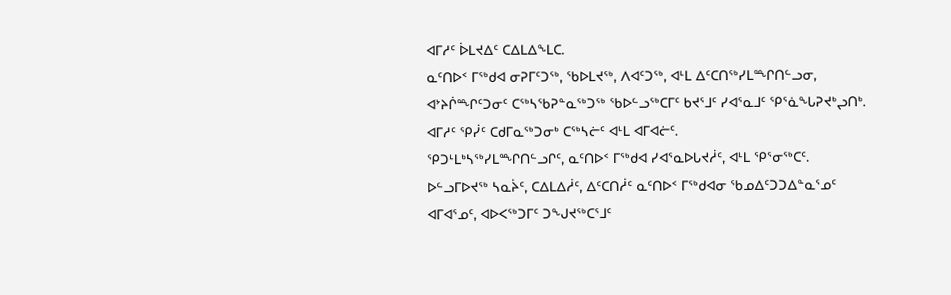ᐊᒥᓱᑦ ᐆᒪᔪᐃᑦ ᑕᐃᒪᐃᖕᒪᑕ.
ᓇᑦᑎᐅᑉ ᒥᖅᑯᐊ ᓂᕈᒥᑦᑐᖅ, ᖃᐅᒪᔪᖅ, ᐱᐊᑦᑐᖅ, ᐊᒻᒪ ᐃᑦᑕᑎᖅᓯᒪᙱᑎᓪᓗᓂ, ᐊᔾᔨᒌᙱᑦᑐᓂᑦ ᑕᖅᓴᖃᕈᓐᓇᖅᑐᖅ ᖃᐅᓪᓗᖅᑕᒥᑦ ᑲᔪᕐᒧᑦ ᓯᐊᕐᓇᒧᑦ ᕿᕐᓈᖓᕈᔪᒃᖢᑎᒃ. ᐊᒥᓱᑦ ᕿᓰᑦ ᑕᑯᒥᓇᖅᑐᓂᒃ ᑕᖅᓴᓖᑦ ᐊᒻᒪ ᐊᒥᐊᓖᑦ.
ᕿᑐᒻᒪᒃᓴᖅᓯᒪᙱᑎᓪᓗᒋᑦ, ᓇᑦᑎᐅᑉ ᒥᖅᑯᐊ ᓯᐊᕐᓇᐅᒐᔪᓲᑦ, ᐊᒻᒪ ᕿᕐᓂᖅᑕᑦ. ᐅᓪᓗᒥᐅᔪᖅ ᓴᓇᔩᑦ, ᑕᐃᒪᐃᓲᑦ, ᐃᑦᑕᑎᓲᑦ ᓇᑦᑎᐅᑉ ᒥᖅᑯᐊᓂ ᖃᓄᐃᑦᑐᑐᐃᓐᓇᕐᓄᑦ ᐊᒥᐊᕐᓄᑦ, ᐊᐅᐸᖅᑐᒥᑦ ᑐᖑᔪᖅᑕᕐᒧᑦ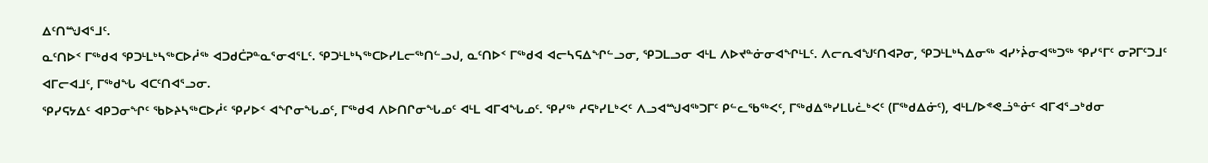ᐃᑦᑎᙳᐊᕐᒧᑦ.
ᓇᑦᑎᐅᑉ ᒥᖅᑯᐊ ᕿᑐᒻᒪᒃᓴᖅᑕᐅᓲᖅ ᐊᑐᑯᑖᕈᓐᓇᕐᓂᐊᕐᒪᑦ. ᕿᑐᒻᒪᒃᓴᖅᑕᐅᓯᒪᓕᖅᑎᓪᓗᒍ, ᓇᑦᑎᐅᑉ ᒥᖅᑯᐊ ᐊᓕᓴᕋᐃᖏᓪᓗᓂ, ᕿᑐᒪᓗᓂ ᐊᒻᒪ ᐱᐅᔪᓐᓃᓂᐊᖏᒻᒪᑦ. ᐱᓕᕆᐊᖑᑦᑎᐊᕈᓂ, ᕿᑐᒻᒪᒃᓴᐃᓂᖅ ᐊᓯᔾᔩᓂᐊᖅᑐᖅ ᕿᓯᕐᒥᑦ ᓂᕈᒥᑦᑐᒧᑦ ᐊᒥᓕᐊᒧᑦ, ᒥᖅᑯᖓ ᐊᑕᑦᑎᐊᕐᓗᓂ.
ᕿᓯᕋᔭᐃᑦ ᐊᑭᑐᓂᖏᑦ ᖃᐅᔨᓴᖅᑕᐅᓲᑦ ᕿᓯᐅᑉ ᐊᖏᓂᖓᓄᑦ, ᒥᖅᑯᐊ ᐱᐅᑎᒋᓂᖓᓄᑦ ᐊᒻᒪ ᐊᒥᐊᖓᓄᑦ. ᕿᓯᖅ ᓱᕋᒃᓯᒪᒃᐸᑦ ᐱᓗᐊᙳᐊᖅᑐᒥᑦ ᑭᓪᓚᖃᖅᐸᑦ, ᒥᖅᑯᐃᖅᓯᒪᒐᓛᒃᐸᑦ (ᒥᖅᑯᐃᓃᑦ), ᐊᒻᒪ/ᐅᕝᕙᓘᓐᓃᑦ ᐊᒥᐊᕐᓗᒃᑯᓂ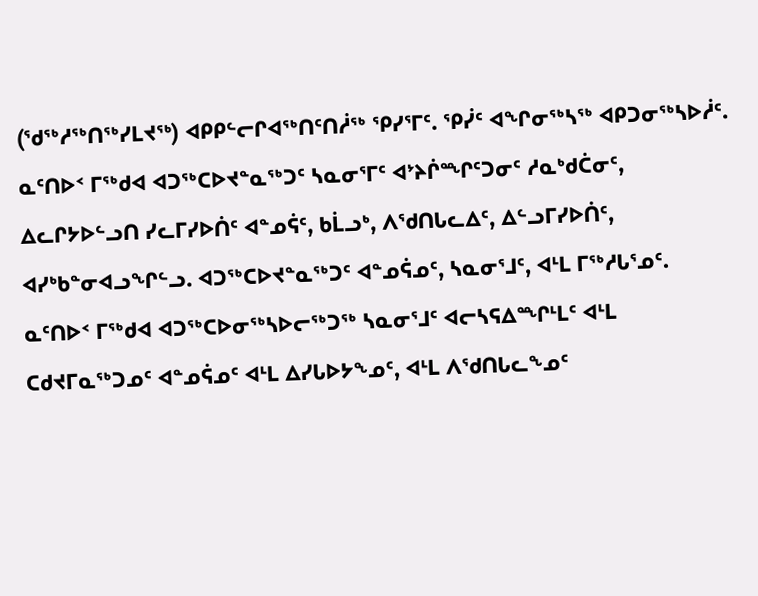(ᖁᖅᓱᖅᑎᖅᓯᒪᔪᖅ) ᐊᑭᑭᓪᓕᒋᐊᖅᑎᑦᑎᓲᖅ ᕿᓯᕐᒥᑦ. ᕿᓰᑦ ᐊᖏᓂᖅᓴᖅ ᐊᑭᑐᓂᖅᓴᐅᓲᑦ.
ᓇᑦᑎᐅᑉ ᒥᖅᑯᐊ ᐊᑐᖅᑕᐅᔪᓐᓇᖅᑐᑦ ᓴᓇᓂᕐᒥᑦ ᐊᔾᔨᒌᙱᑦᑐᓂᑦ ᓱᓇᒃᑯᑖᓂᑦ, ᐃᓚᒋᔭᐅᓪᓗᑎ ᓯᓚᒥᓯᐅᑏᑦ ᐊᓐᓄᕌᑦ, ᑲᒫᓗᒃ, ᐱᖁᑎᒐᓚᐃᑦ, ᐃᓪᓗᒥᓯᐅᑏᑦ, ᐊᓯᒃᑲᓐᓂᐊᓗᖏᓪᓗ. ᐊᑐᖅᑕᐅᔪᓐᓇᖅᑐᑦ ᐊᓐᓄᕌᓄᑦ, ᓴᓇᓂᕐᒧᑦ, ᐊᒻᒪ ᒥᖅᓱᒐᕐᓄᑦ. ᓇᑦᑎᐅᑉ ᒥᖅᑯᐊ ᐊᑐᖅᑕᐅᓂᖅᓴᐅᓕᖅᑐᖅ ᓴᓇᓂᕐᒧᑦ ᐊᓕᓴᕋᐃᙱᒻᒪᑦ ᐊᒻᒪ ᑕᑯᔪᒥᓇᖅᑐᓄᑦ ᐊᓐᓄᕌᓄᑦ ᐊᒻᒪ ᐃᓯᒐᐅᔭᖕᓄᑦ, ᐊᒻᒪ ᐱᖁᑎᒐᓚᖕᓄᑦ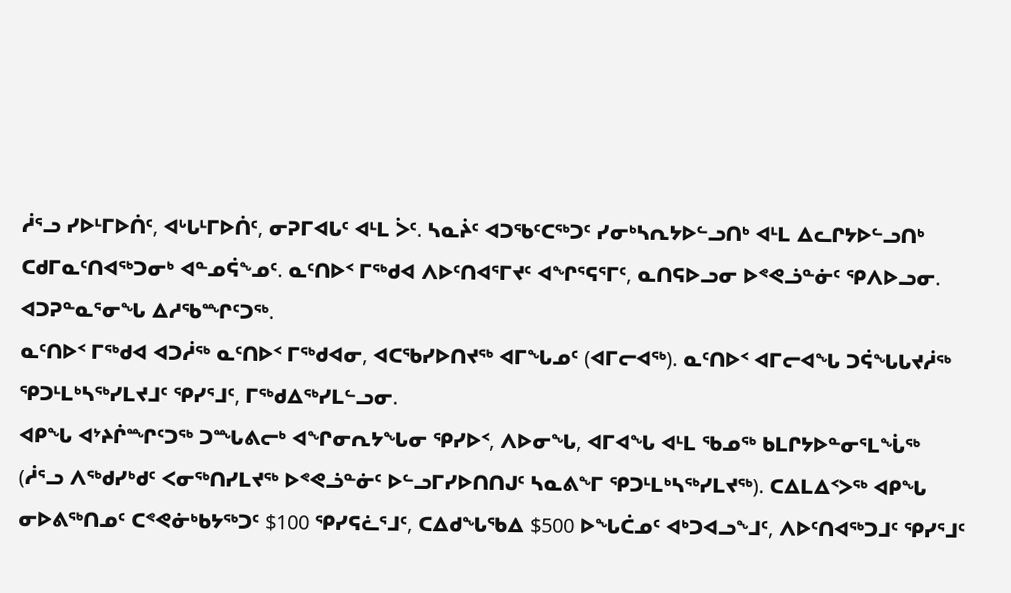ᓲᕐᓗ ᓯᐅᒻᒥᐅᑏᑦ, ᐊᒡᒐᒻᒥᐅᑏᑦ, ᓂᕈᒥᐊᒐᑦ ᐊᒻᒪ ᐴᑦ. ᓴᓇᔩᑦ ᐊᑐᖃᑦᑕᖅᑐᑦ ᓯᓂᒃᓴᕆᔭᐅᓪᓗᑎᒃ ᐊᒻᒪ ᐃᓚᒋᔭᐅᓪᓗᑎᒃ ᑕᑯᒥᓇᑦᑎᐊᖅᑐᓂᒃ ᐊᓐᓄᕌᖕᓄᑦ. ᓇᑦᑎᐅᑉ ᒥᖅᑯᐊ ᐱᐅᑦᑎᐊᕐᒥᔪᑦ ᐊᖏᕐᕋᕐᒥᑦ, ᓇᑎᕋᐅᓗᓂ ᐅᕝᕙᓘᓐᓃᑦ ᕿᐱᐅᓗᓂ. ᐊᑐᕈᓐᓇᕐᓂᖓ ᐃᓱᖃᙱᑦᑐᖅ.
ᓇᑦᑎᐅᑉ ᒥᖅᑯᐊ ᐊᑐᓲᖅ ᓇᑦᑎᐅᑉ ᒥᖅᑯᐊᓂ, ᐊᑕᖃᓯᐅᑎᔪᖅ ᐊᒥᖓᓄᑦ (ᐊᒥᓕᐊᖅ). ᓇᑦᑎᐅᑉ ᐊᒥᓕᐊᖓ ᑐᕌᖓᒐᔪᓲᖅ ᕿᑐᒻᒪᒃᓴᖅᓯᒪᔪᒧᑦ ᕿᓯᕐᒧᑦ, ᒥᖅᑯᐃᖅᓯᒪᓪᓗᓂ.
ᐊᑭᖓ ᐊᔾᔨᒌᙱᑦᑐᖅ ᑐᙵᕕᓕᒃ ᐊᖏᓂᕆᔭᖓᓂ ᕿᓯᐅᑉ, ᐱᐅᓂᖓ, ᐊᒥᐊᖓ ᐊᒻᒪ ᖃᓄᖅ ᑲᒪᒋᔭᐅᓐᓂᕐᒪᖔᖅ (ᓲᕐᓗ ᐱᖅᑯᓯᒃᑯᑦ ᐸᓂᖅᑎᓯᒪᔪᖅ ᐅᕝᕙᓘᓐᓃᑦ ᐅᓪᓗᒥᓯᐅᑎᑎᒍᑦ ᓴᓇᕕᖕᒥ ᕿᑐᒻᒪᒃᓴᖅᓯᒪᔪᖅ). ᑕᐃᒪᐃᑉᐳᖅ ᐊᑭᖓ ᓂᐅᕕᖅᑎᓄᑦ ᑕᕝᕙᓃᒃᑲᔭᖅᑐᑦ $100 ᕿᓯᕋᓛᕐᒧᑦ, ᑕᐃᑯᖓᖃᐃ $500 ᐅᖓᑖᓄᑦ ᐊᒃᑐᐊᓗᖕᒧᑦ, ᐱᐅᑦᑎᐊᖅᑐᒧᑦ ᕿᓯᕐᒧᑦ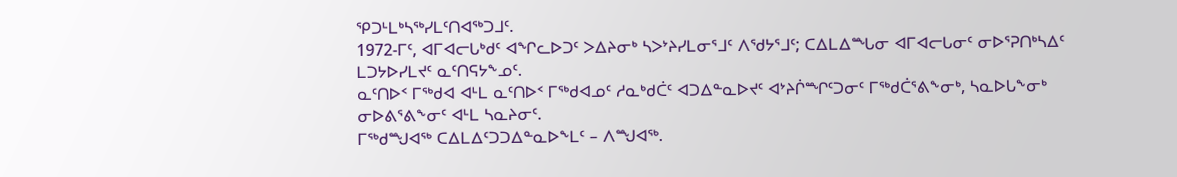ᕿᑐᒻᒪᒃᓴᖅᓯᒪᑦᑎᐊᖅᑐᒧᑦ.
1972-ᒥᑦ, ᐊᒥᐊᓕᒐᒃᑯᑦ ᐊᖏᓚᐅᑐᑦ ᐳᐃᔨᓂᒃ ᓴᐳᔾᔨᓯᒪᓂᕐᒧᑦ ᐱᖁᔭᕐᒧᑦ; ᑕᐃᒪᐃᙵᓂ ᐊᒥᐊᓕᒐᓂᑦ ᓂᐅᕐᕈᑎᒃᓴᐃᑦ ᒪᑐᔭᐅᓯᒪᔪᑦ ᓇᑦᑎᕋᔭᖕᓄᑦ.
ᓇᑦᑎᐅᑉ ᒥᖅᑯᐊ ᐊᒻᒪ ᓇᑦᑎᐅᑉ ᒥᖅᑯᐊᓄᑦ ᓱᓇᒃᑯᑖᑦ ᐊᑐᐃᓐᓇᐅᔪᑦ ᐊᔾᔨᒌᙱᑦᑐᓂᑦ ᒥᖅᑯᑖᕐᕕᖕᓂᒃ, ᓴᓇᐅᒐᖕᓂᒃ ᓂᐅᕕᕐᕕᖕᓂᑦ ᐊᒻᒪ ᓴᓇᔨᓂᑦ.
ᒥᖅᑯᙳᐊᖅ ᑕᐃᒪᐃᑦᑐᑐᐃᓐᓇᐅᖕᒪᑦ – ᐱᙳᐊᖅ.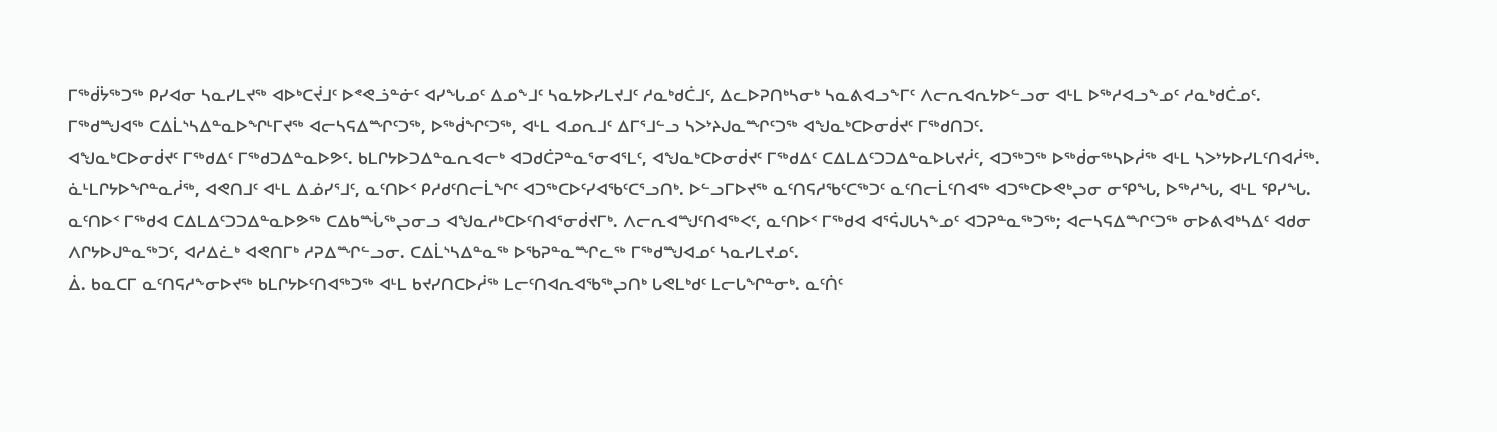ᒥᖅᑰᔮᖅᑐᖅ ᑭᓯᐊᓂ ᓴᓇᓯᒪᔪᖅ ᐊᐅᒃᑕᔫᒧᑦ ᐅᕝᕙᓘᓐᓃᑦ ᐊᓯᖓᓄᑦ ᐃᓄᖕᒧᑦ ᓴᓇᔭᐅᓯᒪᔪᒧᑦ ᓱᓇᒃᑯᑖᒧᑦ, ᐃᓚᐅᕈᑎᒃᓴᓂᒃ ᓴᓇᕕᐊᓗᖕᒥᑦ ᐱᓕᕆᐊᕆᔭᐅᓪᓗᓂ ᐊᒻᒪ ᐅᖅᓱᐊᓗᖕᓄᑦ ᓱᓇᒃᑯᑖᓄᑦ. ᒥᖅᑯᙳᐊᖅ ᑕᐃᒫᔅᓴᐃᓐᓇᐅᖏᒻᒥᔪᖅ ᐊᓕᓴᕋᐃᙱᑦᑐᖅ, ᐅᖅᑰᖏᑦᑐᖅ, ᐊᒻᒪ ᐊᓄᕆᒧᑦ ᐃᒥᕐᒧᓪᓗ ᓴᐳᔾᔨᒍᓇᙱᑦᑐᖅ ᐊᖑᓇᒃᑕᐅᓂᑰᔪᑦ ᒥᖅᑯᑎᑐᑦ.
ᐊᖑᓇᒃᑕᐅᓂᑰᔪᑦ ᒥᖅᑯᐃᑦ ᒥᖅᑯᑐᐃᓐᓇᐅᕗᑦ. ᑲᒪᒋᔭᐅᑐᐃᓐᓇᕆᐊᓕᒃ ᐊᑐᑯᑖᕈᓐᓇᕐᓂᐊᕐᒪᑦ, ᐊᖑᓇᒃᑕᐅᓂᑰᔪᑦ ᒥᖅᑯᐃᑦ ᑕᐃᒪᐃᑦᑐᑐᐃᓐᓇᐅᒐᔪᓲᑦ, ᐊᑐᖅᑐᖅ ᐅᖅᑰᓂᖅᓴᐅᓲᖅ ᐊᒻᒪ ᓴᐳᔾᔭᐅᓯᒪᑦᑎᐊᓲᖅ.
ᓈᒻᒪᒋᔭᐅᖏᓐᓇᓲᖅ, ᐊᕙᑎᒧᑦ ᐊᒻᒪ ᐃᓅᓯᕐᒧᑦ, ᓇᑦᑎᐅᑉ ᑭᓱᑯᑦᑎᓕᒫᖏᑦ ᐊᑐᖅᑕᐅᑦᓯᐊᖃᑦᑕᕐᓗᑎᒃ. ᐅᓪᓗᒥᐅᔪᖅ ᓇᑦᑎᕋᓱᖃᑦᑕᖅᑐᑦ ᓇᑦᑎᓕᒫᑦᑎᐊᖅ ᐊᑐᖅᑕᐅᕙᒃᖢᓂ ᓂᕿᖓ, ᐅᖅᓱᖓ, ᐊᒻᒪ ᕿᓯᖓ.
ᓇᑦᑎᐅᑉ ᒥᖅᑯᐊ ᑕᐃᒪᐃᑦᑐᑐᐃᓐᓇᐅᕗᖅ ᑕᐃᑲᙶᖅᖢᓂᓗ ᐊᖑᓇᓱᒃᑕᐅᑦᑎᐊᕐᓂᑰᔪᒥᒃ. ᐱᓕᕆᐊᙳᑦᑎᐊᖅᐸᑦ, ᓇᑦᑎᐅᑉ ᒥᖅᑯᐊ ᐊᕐᕌᒍᒐᓴᖕᓄᑦ ᐊᑐᕈᓐᓇᖅᑐᖅ; ᐊᓕᓴᕋᐃᙱᑦᑐᖅ ᓂᐅᕕᐊᒃᓴᐃᑦ ᐊᑯᓂ ᐱᒋᔭᐅᒍᓐᓇᖅᑐᑦ, ᐊᓱᐃᓛᒃ ᐊᕙᑎᒥᒃ ᓱᕈᐃᙱᓪᓗᓂ. ᑕᐃᒫᔅᓴᐃᓐᓇᖅ ᐅᖃᕈᓐᓇᙱᓚᖅ ᒥᖅᑯᙳᐊᓄᑦ ᓴᓇᓯᒪᔪᓄᑦ.
ᐄ. ᑲᓇᑕᒥ ᓇᑦᑎᕋᓱᖕᓂᐅᔪᖅ ᑲᒪᒋᔭᐅᑦᑎᐊᖅᑐᖅ ᐊᒻᒪ ᑲᔪᓯᑎᑕᐅᓲᖅ ᒪᓕᑦᑎᐊᕆᐊᖃᖅᖢᑎᒃ ᒐᕙᒪᒃᑯᑦ ᒪᓕᒐᖏᓐᓂᒃ. ᓇᑦᑏᑦ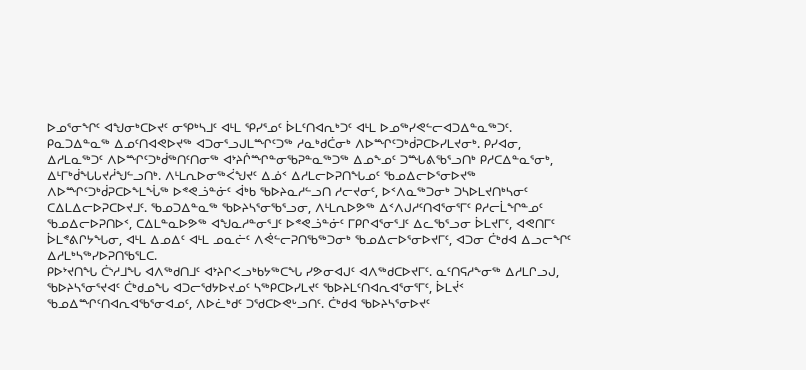ᐅᓄᕐᓂᖏᑦ ᐊᖑᓂᒃᑕᐅᔪᑦ ᓂᕿᒃᓴᒧᑦ ᐊᒻᒪ ᕿᓯᕐᓄᑦ ᐆᒪᑦᑎᐊᕆᒃᑐᑦ ᐊᒻᒪ ᐅᓄᖅᓯᕙᓪᓕᐊᑐᐃᓐᓇᖅᑐᑦ.
ᑭᓇᑐᐃᓐᓇᖅ ᐃᓄᑦᑎᐊᕙᐅᔪᖅ ᐊᑐᓂᕐᓗᒍᒪᙱᑦᑐᖅ ᓱᓇᒃᑯᑖᓂᒃ ᐱᐅᙱᑦᑐᒃᑰᕈᑕᐅᓯᒪᔪᓂᒃ. ᑭᓯᐊᓂ, ᐃᓱᒪᓇᖅᑐᑦ ᐱᐅᙱᑦᑐᒃᑰᖅᑎᑦᑎᓂᖅ ᐊᔾᔨᒌᙱᓐᓂᖃᕈᓐᓇᖅᑐᖅ ᐃᓄᖕᓄᑦ ᑐᙵᕕᖃᕐᓗᑎᒃ ᑭᓱᑕᐃᓐᓇᕐᓂᒃ, ᐃᒻᒥᒃᑰᖓᒐᔪᓲᖑᓪᓗᑎᒃ. ᐱᒻᒪᕆᐅᓂᖅᐹᖑᔪᑦ ᐃᓅᑉ ᐃᓱᒪᓕᐅᕈᑎᖓᓄᑦ ᖃᓄᐃᓕᐅᕐᓂᐅᔪᖅ ᐱᐅᙱᑦᑐᒃᑰᕈᑕᐅᖕᒪᖔᖅ ᐅᕝᕙᓘᓐᓃᑦ ᐋᒃᑲ ᖃᐅᔨᓇᓱᓪᓗᑎ ᓱᓕᔪᓂᑦ, ᐅᑉᐱᓇᖅᑐᓂᒃ ᑐᓴᐅᒪᔪᑎᒃᓴᓂᑦ ᑕᐃᒪᐃᓕᐅᕈᑕᐅᔪᒧᑦ. ᖃᓄᑐᐃᓐᓇᖅ ᖃᐅᔨᓴᕐᓂᖃᕐᓗᓂ, ᐱᒻᒪᕆᐅᕗᖅ ᐃᑉᐱᒍᓱᑦᑎᐊᕐᓂᕐᒥᑦ ᑭᓱᓕᒫᖏᓐᓄᑦ ᖃᓄᐃᓕᐅᕈᑎᐅᑉ, ᑕᐃᒪᓐᓇᐅᕗᖅ ᐊᖑᓇᓱᓐᓂᕐᒧᑦ ᐅᕝᕙᓘᓐᓃᑦ ᒥᑭᒋᐊᕐᓂᕐᒧᑦ ᐃᓚᖃᕐᓗᓂ ᐆᒪᔪᒥᑦ, ᐊᕙᑎᒥᑦ ᐆᒪᕝᕕᒋᔭᖓᓂ, ᐊᒻᒪ ᐃᓄᐃᑦ ᐊᒻᒪ ᓄᓇᓖᑦ ᐱᕚᓪᓕᕈᑎᖃᖅᑐᓂᒃ ᖃᓄᐃᓕᐅᕐᓂᐅᔪᒥᑦ, ᐊᑐᓂ ᑖᒃᑯᐊ ᐃᓗᓕᖏᑦ ᐃᓱᒪᒃᓴᖅᓯᐅᕈᑎᖃᕐᒪᑕ.
ᑭᐅᔾᔪᑎᖓ ᑖᔅᓱᒧᖓ ᐊᐱᖅᑯᑎᒧᑦ ᐊᔾᔨᒋᐸᓗᒃᑲᔭᖅᑕᖓ ᓯᕗᓂᐊᒍᑦ ᐊᐱᖅᑯᑕᐅᔪᒥᑦ. ᓇᑦᑎᕋᓱᖕᓂᖅ ᐃᓱᒪᒋᓗᒍ, ᖃᐅᔨᓴᕐᓂᕐᔪᐊᑦ ᑖᒃᑯᓄᖓ ᐊᑐᓕᖁᔭᐅᔪᓄᑦ ᓴᖅᑭᑕᐅᓯᒪᔪᑦ ᖃᐅᔨᒪᑦᑎᐊᕆᐊᕐᓂᕐᒥᑦ, ᐆᒪᔫᑉ ᖃᓄᐃᙱᑦᑎᐊᕆᐊᖃᕐᓂᐊᓄᑦ, ᐱᐅᓛᒃᑯᑦ ᑐᖁᑕᐅᕙᒡᓗᑎᑦ. ᑖᒃᑯᐊ ᖃᐅᔨᓴᕐᓂᐅᔪᑦ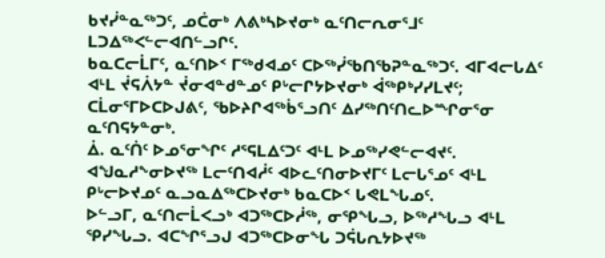ᑲᔪᓰᓐᓇᖅᑐᑦ, ᓄᑖᓂᒃ ᐱᕕᒃᓴᐅᔪᓂᒃ ᓇᑦᑎᓕᕆᓂᕐᒧᑦ ᒪᑐᐃᖅᐸᓪᓕᐊᑎᓪᓗᒋᑦ.
ᑲᓇᑕᓕᒫᒥᑦ, ᓇᑦᑎᐅᑉ ᒥᖅᑯᐊᓄᑦ ᑕᐅᖅᓰᖃᑎᖃᕈᓐᓇᖅᑐᑦ. ᐊᒥᐊᓕᒐᐃᑦ ᐊᒻᒪ ᔫᕋᐲᔭᓐ ᔫᓂᐊᓐᑯᓐᓄᑦ ᑭᒡᓕᒋᔭᐅᔪᓂᒃ ᐋᖅᑭᒃᓯᓯᒪᔪᑦ; ᑕᒫᓂᕐᒥᐅᑕᐅᒍᕕᑦ, ᖃᐅᔨᒋᐊᖅᑳᕐᓗᑎᑦ ᐃᓯᖅᑎᑦᑎᓚᐅᙱᓂᕐᓂ ᓇᑦᑎᕋᔭᓐᓂᒃ.
ᐄ. ᓇᑦᑏᑦ ᐅᓄᕐᓂᖏᑦ ᓱᕐᕋᒪᐃᑦᑐᑦ ᐊᒻᒪ ᐅᓄᖅᓯᕙᓪᓕᐊᔪᑦ. ᐊᖑᓇᓱᖕᓂᐅᔪᖅ ᒪᓕᑦᑎᐊᓲᑦ ᐊᐅᓚᑦᑎᓂᐅᔪᒥᑦ ᒪᓕᒐᕐᓄᑦ ᐊᒻᒪ ᑭᒡᓕᐅᔪᓄᑦ ᓇᓗᓇᐃᖅᑕᐅᔪᓂᒃ ᑲᓇᑕᐅᑉ ᒐᕙᒪᖓᓄᑦ.
ᐅᓪᓗᒥ, ᓇᑦᑎᓕᒫᐸᓗᒃ ᐊᑐᖅᑕᐅᓲᖅ, ᓂᕿᖓᓗ, ᐅᖅᓱᖓᓗ ᐊᒻᒪ ᕿᓯᖓᓗ. ᐊᑕᖏᕐᓗᒍ ᐊᑐᖅᑕᐅᓂᖓ ᑐᕌᒐᕆᔭᐅᔪᖅ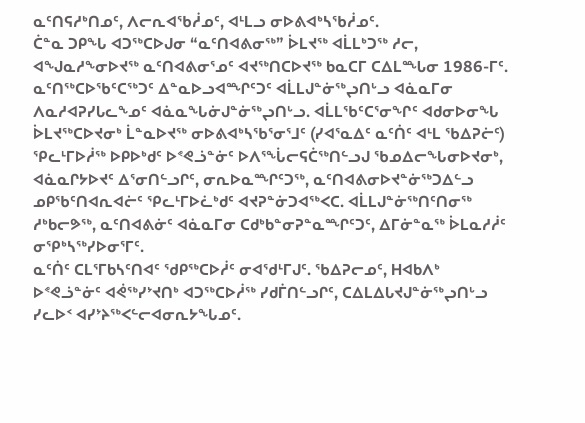ᓇᑦᑎᕋᓱᒃᑎᓄᑦ, ᐱᓕᕆᐊᖃᓲᓄᑦ, ᐊᒻᒪᓗ ᓂᐅᕕᐊᒃᓴᖃᓲᓄᑦ.
ᑖᓐᓇ ᑐᑭᖓ ᐊᑐᖅᑕᐅᒍᓂ “ᓇᑦᑎᐊᕕᓂᖅ” ᐆᒪᔪᖅ ᐊᒫᒪᒃᑐᖅ ᓱᓕ, ᐊᖑᓇᓱᖕᓂᐅᔪᖅ ᓇᑦᑎᐊᕕᓂᕐᓄᑦ ᐊᔪᖅᑎᑕᐅᔪᖅ ᑲᓇᑕᒥ ᑕᐃᒪᙵᓂ 1986-ᒥᑦ. ᓇᑦᑎᖅᑕᐅᖃᑦᑕᖅᑐᑦ ᐃᓐᓇᐅᓗᐊᙱᑦᑐᑦ ᐊᒫᒪᒍᓐᓃᖅᖢᑎᒡᓗ ᐊᓈᓇᒥᓂ ᐱᓇᓱᐊᕈᓯᒐᓚᖕᓄᑦ ᐊᓈᓇᖓᓃᒍᓐᓃᖅᖢᑎᒡᓗ. ᐊᒫᒪᖃᑦᑕᕐᓂᖏᑦ ᐊᑯᓂᐅᓂᖓ ᐆᒪᔪᖅᑕᐅᔪᓂᒃ ᒫᓐᓇᐅᔪᖅ ᓂᐅᕕᐊᒃᓴᖃᕐᓂᕐᒧᑦ (ᓯᐊᕐᓇᐃᑦ ᓇᑦᑏᑦ ᐊᒻᒪ ᖃᐃᕈᓖᑦ) ᕿᓚᒻᒥᐅᓲᖅ ᐅᑭᐅᒃᑯᑦ ᐅᕝᕙᓘᓐᓃᑦ ᐅᐱᕐᖔᓕᕋᑖᖅᑎᓪᓗᒍ ᖃᓄᐃᓕᖓᓂᐅᔪᓂᒃ, ᐊᓈᓇᒋᔭᐅᔪᑦ ᐃᕐᓂᑎᓪᓗᒋᑦ, ᓂᕆᐅᓇᙱᑦᑐᖅ, ᓇᑦᑎᐊᕕᓂᐅᔪᓐᓃᖅᑐᐃᓪᓗ ᓄᑭᖃᑦᑎᐊᕆᐊᓖᑦ ᕿᓚᒻᒥᐅᓛᒃᑯᑦ ᐊᔪᕈᓐᓃᑐᐊᖅᐸᑕ. ᐊᒫᒪᒍᓐᓃᖅᑎᑦᑎᓂᖅ ᓱᒃᑲᓕᕗᖅ, ᓇᑦᑎᐊᕕᓃᑦ ᐊᓈᓇᒥᓂ ᑕᑯᒃᑲᓐᓂᕈᓐᓇᙱᑦᑐᑦ, ᐃᒥᓃᓐᓇᖅ ᐆᒪᓇᓱᓲᑦ ᓂᕿᒃᓴᖅᓯᐅᓂᕐᒥᑦ.
ᓇᑦᑏᑦ ᑕᒪᕐᒥᑲᓴᑦᑎᐊᑦ ᖁᑭᖅᑕᐅᓲᑦ ᓂᐊᖁᒻᒥᒍᑦ. ᖃᐃᕈᓕᓄᑦ, ᕼᐊᑲᐱᒃ ᐅᕝᕙᓘᓐᓃᑦ ᐊᕚᖅᓯᔾᔪᑎᒃ ᐊᑐᖅᑕᐅᓲᖅ ᓯᑯᒦᑎᓪᓗᒋᑦ, ᑕᐃᒪᐃᒐᔪᒍᓐᓃᖅᖢᑎᒡᓗ ᓯᓚᐅᑉ ᐊᓯᔾᔨᖅᐸᓪᓕᐊᓂᕆᔭᖓᓄᑦ.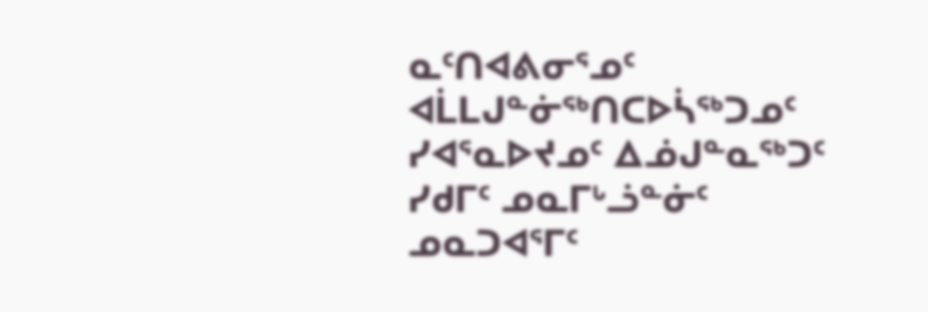ᓇᑦᑎᐊᕕᓂᕐᓄᑦ ᐊᒫᒪᒍᓐᓃᖅᑎᑕᐅᓵᖅᑐᓄᑦ ᓯᐊᕐᓇᐅᔪᓄᑦ ᐃᓅᒍᓐᓇᖅᑐᑦ ᓯᑯᒥᑦ ᓄᓇᒥᒡᓘᓐᓃᑦ ᓄᓇᑐᐊᕐᒥᑦ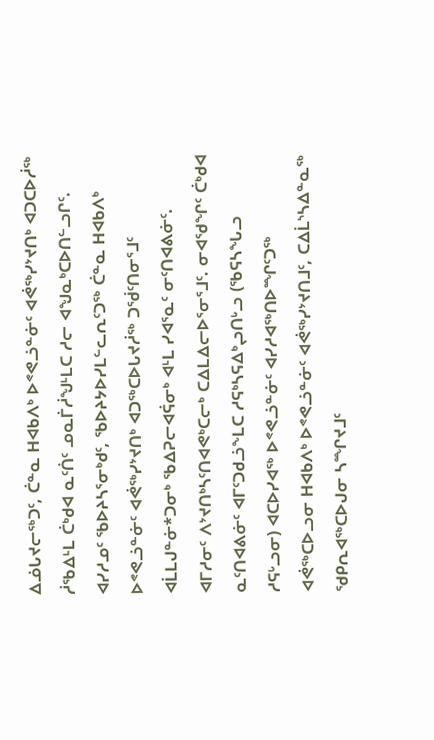ᐃᓅᒐᔪᓕᖅᑐᑦ, ᑖᓐᓇ ᕼᐊᑲᐱᒃ ᐅᕝᕙᓘᓐᓃᑦ ᐊᕚᖅᓯᔾᔪᑎᒃ ᐊᑐᑕᐅᓲᖅ ᓲᖃᐃᒻᒪ ᑖᒃᑯᐊ ᓇᑦᑏᑦ ᓄᓇᒦᓲᖑᒻᒪᑕ ᓱᓕ ᐊᖑᓇᒃᑕᐅᑎᓪᓗᒋᑦ.
ᐊᓯᓱᓄᑦ ᖃᐅᔨᓴᕐᓂᒃᑯᑦ, ᖃᐅᔨᔭᐅᓯᒪᓪᓚᕆᑦᑐᖅ ᑖᓐᓇ ᕼᐊᑲᐱᒃ ᐅᕝᕙᓘᓐᓃᑦ ᐊᕚᖅᓯᔾᔪᑎᒃ ᐊᑐᖅᑕᐅᒐᔪᓲᖅ ᑐᖂᑦᑎᓂᕐᒧᑦ ᐊᒫᒪᒍᓐᓃ*ᑐᓂᒃ ᖃᐃᕈᓕᐊᕌᓂᒃ ᐊᒻᒪ ᓯᐊᕐᓇᑦ ᓂᑦᑎᐊᕕᓃᑦ. ᐊᒥᓱᓂᑦ ᐱᔾᔪᑎᒃᓴᑦᑎᐊᕙᒃᑕᓕᒃ ᑕᐃᒪᐃᓕᐅᕐᓂᕐᒧᑦ. ᓂᐊᖁᖏᑦ ᑖᒃᑯᐊ ᓇᑦᑎᐊᕕᓃᑦ ᐊᒥᑦᑐᑯᓘᖕᒪᑕ ᓱᕋᒃᓴᕋᐃᒃᖢᑎᒡᓗ (ᖃᕋᓴᖓᓗ ᓱᕋᒡᓗᓂ) ᐊᑕᐅᓯᐊᖅ ᐅᕝᕙᓘᓐᓃᑦ ᐊᓯᓱᐊᖅᑎᐅᙱᑦᑐᖅ ᐊᕚᖅᑕᐅᓗᓂ ᕼᐊᑲᐱᒃ ᐅᕝᕙᓘᓐᓃᑦ ᐊᕚᖅᓯᔾᔪᑎᒧᑦ, ᑕᐃᒫᔅᓴᐃᓐᓇᖅ ᖁᑭᕆᐊᖅᑕᐅᒍᓂ ᓴᙱᔪᒧᑦ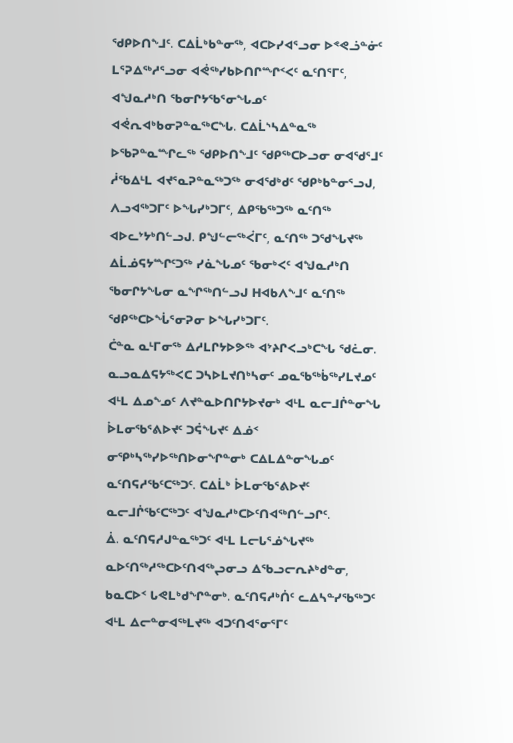ᖁᑭᐅᑎᖕᒧᑦ. ᑕᐃᒫᒃᑲᓐᓂᖅ, ᐊᑕᐅᓯᐊᕐᓗᓂ ᐅᕝᕙᓘᓐᓃᑦ ᒪᕐᕈᐃᖅᓱᕐᓗᓂ ᐊᕚᖅᓯᑲᐅᑎᒋᙱᑉᐸᑦ ᓇᑦᑎᕐᒥᑦ, ᐊᖑᓇᓱᒃᑎ ᖃᓂᒋᔭᖃᕐᓂᖓᓄᑦ ᐊᕚᕆᐊᒃᑲᓂᕈᓐᓇᖅᑕᖓ. ᑕᐃᒫᔅᓴᐃᓐᓇᖅ ᐅᖃᕈᓐᓇᙱᓚᖅ ᖁᑭᐅᑎᖕᒧᑦ ᖁᑭᖅᑕᐅᓗᓂ ᓂᐊᖁᕐᒧᑦ ᓲᖃᐃᒻᒪ ᐊᔪᕐᓇᕈᓐᓇᖅᑐᖅ ᓂᐊᖁᒃᑯᑦ ᖁᑭᒃᑲᓐᓂᕐᓗᒍ, ᐱᓗᐊᖅᑐᒥᑦ ᐅᖓᓯᒃᑐᒥᑦ, ᐃᑭᖃᖅᑐᖅ ᓇᑦᑎᖅ ᐊᐅᓚᔾᔭᒃᑎᓪᓗᒍ. ᑭᖑᓪᓕᖅᐹᒥᑦ, ᓇᑦᑎᖅ ᑐᖁᖓᔪᖅ ᐃᒫᓅᕋᔭᙱᑦᑐᖅ ᓯᓈᖓᓄᑦ ᖃᓂᒃᐸᑦ ᐊᖑᓇᓱᒃᑎ ᖃᓂᒋᔭᖓᓂ ᓇᖏᖅᑎᓪᓗᒍ ᕼᐊᑲᐱᖕᒧᑦ ᓇᑦᑎᖅ ᖁᑭᖅᑕᐅᖔᕐᓂᕈᓂ ᐅᖓᓯᒃᑐᒥᑦ.
ᑖᓐᓇ ᓇᒻᒥᓂᖅ ᐃᓱᒪᒋᔭᐅᕗᖅ ᐊᔾᔨᒋᐸᓗᒃᑕᖓ ᖁᓛᓂ. ᓇᓗᓇᐃᕋᔭᖅᐸᑕ ᑐᓴᐅᒪᔪᑎᒃᓴᓂᑦ ᓄᓇᖃᖅᑳᖅᓯᒪᔪᓄᑦ ᐊᒻᒪ ᐃᓄᖕᓄᑦ ᐱᔪᓐᓇᐅᑎᒋᔭᐅᔪᓂᒃ ᐊᒻᒪ ᓇᓕᒧᒌᓐᓂᖓ ᐆᒪᓂᖃᕐᕕᐅᔪᑦ ᑐᕌᖓᔪᑦ ᐃᓅᑉ ᓂᕿᒃᓴᖅᓯᐅᖅᑎᐅᓂᖏᓐᓂᒃ ᑕᐃᒪᐃᓐᓂᖓᓄᑦ ᓇᑦᑎᕋᓱᖃᑦᑕᖅᑐᑦ. ᑕᐃᒫᒃ ᐆᒪᓂᖃᕐᕕᐅᔪᑦ ᓇᓕᒧᒌᖃᑦᑕᖅᑐᑦ ᐊᖑᓇᓱᒃᑕᐅᑦᑎᐊᖅᑎᓪᓗᒋᑦ.
ᐄ. ᓇᑦᑎᕋᓱᒍᓐᓇᖅᑐᑦ ᐊᒻᒪ ᒪᓕᒐᕐᓅᖓᔪᖅ ᓇᐅᑦᑎᖅᓱᖅᑕᐅᑦᑎᐊᖅᖢᓂᓗ ᐃᖃᓗᓕᕆᔨᒃᑯᓐᓂ, ᑲᓇᑕᐅᑉ ᒐᕙᒪᒃᑯᖏᓐᓂᒃ. ᓇᑦᑎᕋᓱᒃᑏᑦ ᓚᐃᓴᓐᓯᖃᖅᑐᑦ ᐊᒻᒪ ᐃᓕᓐᓂᐊᖅᒪᔪᖅ ᐊᑐᑦᑎᐊᕐᓂᕐᒥᑦ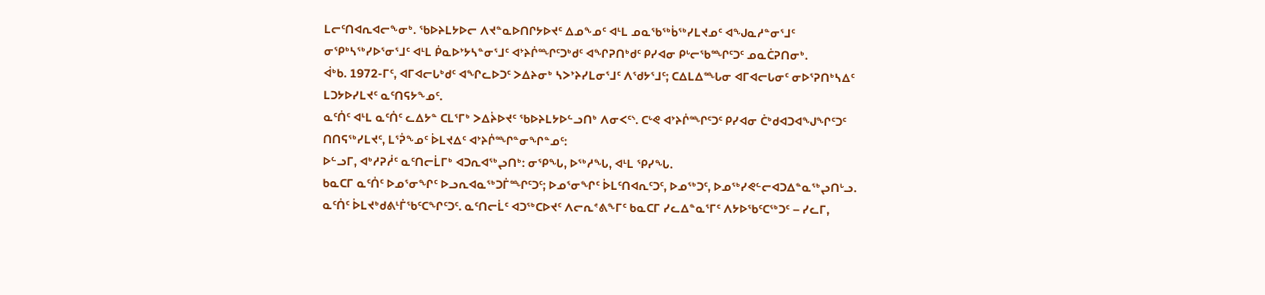ᒪᓕᑦᑎᐊᕆᐊᓕᖕᓂᒃ. ᖃᐅᔨᒪᔭᐅᓕ ᐱᔪᓐᓇᐅᑎᒋᔭᐅᔪᑦ ᐃᓄᖕᓄᑦ ᐊᒻᒪ ᓄᓇᖃᖅᑳᖅᓯᒪᔪᓄᑦ ᐊᖑᓇᓱᓐᓂᕐᒧᑦ ᓂᕿᒃᓴᖅᓯᐅᕐᓂᕐᒧᑦ ᐊᒻᒪ ᑮᓇᐅᔾᔭᓴᓐᓂᕐᒧᑦ ᐊᔾᔨᒌᙱᑦᑐᒃᑯᑦ ᐊᖏᕈᑎᒃᑯᑦ ᑭᓯᐊᓂ ᑭᒡᓕᖃᙱᑦᑐᑦ ᓄᓇᑖᕈᑎᓂᒃ.
ᐋᒃᑲ. 1972-ᒥᑦ, ᐊᒥᐊᓕᒐᒃᑯᑦ ᐊᖏᓚᐅᑐᑦ ᐳᐃᔨᓂᒃ ᓴᐳᔾᔨᓯᒪᓂᕐᒧᑦ ᐱᖁᔭᕐᒧᑦ; ᑕᐃᒪᐃᙵᓂ ᐊᒥᐊᓕᒐᓂᑦ ᓂᐅᕐᕈᑎᒃᓴᐃᑦ ᒪᑐᔭᐅᓯᒪᔪᑦ ᓇᑦᑎᕋᔭᖕᓄᑦ.
ᓇᑦᑏᑦ ᐊᒻᒪ ᓇᑦᑏᑦ ᓚᐃᔭᓐ ᑕᒪᕐᒥᒃ ᐳᐃᔩᐅᔪᑦ ᖃᐅᔨᒪᔭᐅᓪᓗᑎᒃ ᐱᓂᐸᑦᔅ. ᑕᒡᕙ ᐊᔾᔨᒌᙱᑦᑐᑦ ᑭᓯᐊᓂ ᑖᒃᑯᐊᑐᐊᖑᖏᑦᑐᑦ ᑎᑎᕋᖅᓯᒪᔪᑦ, ᒪᕐᕉᖕᓄᑦ ᐆᒪᔪᐃᑦ ᐊᔾᔨᒌᙱᓐᓂᖏᓐᓄᑦ:
ᐅᓪᓗᒥ, ᐊᒃᓱᕈᓲᑦ ᓇᑦᑎᓕᒫᒥᒃ ᐊᑐᕆᐊᖅᖢᑎᒃ: ᓂᕿᖓ, ᐅᖅᓱᖓ, ᐊᒻᒪ ᕿᓯᖓ.
ᑲᓇᑕᒥ ᓇᑦᑏᑦ ᐅᓄᕐᓂᖏᑦ ᐅᓗᕆᐊᓇᖅᑐᒦᙱᑦᑐᑦ; ᐅᓄᕐᓂᖏᑦ ᐆᒪᑦᑎᐊᕆᑦᑐᑦ, ᐅᓄᖅᑐᑦ, ᐅᓄᖅᓯᕙᓪᓕᐊᑐᐃᓐᓇᖅᖢᑎᒡᓗ.
ᓇᑦᑏᑦ ᐆᒪᔪᒃᑯᕕᒻᒦᖃᑦᑕᖏᑦᑐᑦ. ᓇᑦᑎᓕᒫᑦ ᐊᑐᖅᑕᐅᔪᑦ ᐱᓕᕆᕝᕕᖕᒥᑦ ᑲᓇᑕᒥ ᓯᓚᐃᓐᓇᕐᒥᑦ ᐱᔭᐅᖃᑦᑕᖅᑐᑦ – ᓯᓚᒥ,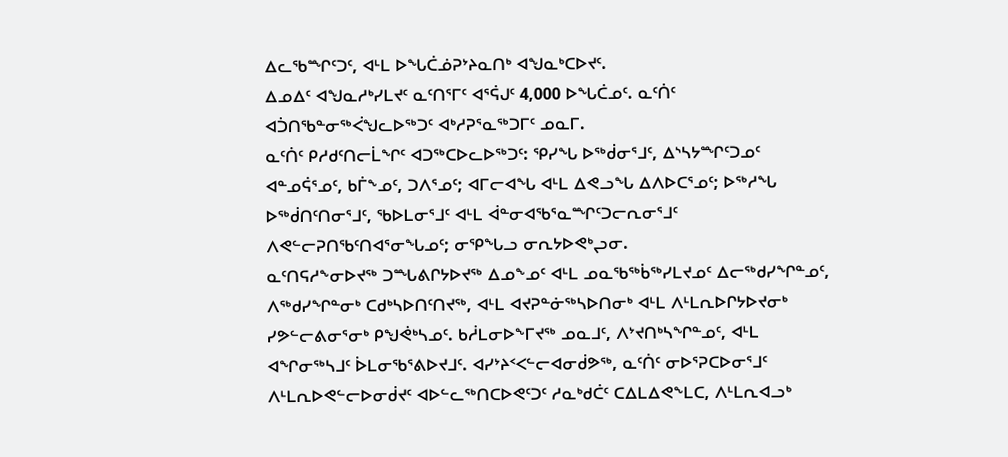ᐃᓚᖃᙱᑦᑐᑦ, ᐊᒻᒪ ᐅᖓᑖᓅᕈᔾᔨᓇᑎᒃ ᐊᖑᓇᒃᑕᐅᔪᑦ.
ᐃᓄᐃᑦ ᐊᖑᓇᓱᒃᓯᒪᔪᑦ ᓇᑦᑎᕐᒥᑦ ᐊᕐᕌᒍᑦ 4,000 ᐅᖓᑖᓄᑦ. ᓇᑦᑏᑦ ᐊᑑᑎᖃᓐᓂᖅᐹᖑᓚᐅᖅᑐᑦ ᐊᒃᓱᕈᕐᓇᖅᑐᒥᑦ ᓄᓇᒥ.
ᓇᑦᑏᑦ ᑭᓱᑯᑦᑎᓕᒫᖏᑦ ᐊᑐᖅᑕᐅᓚᐅᖅᑐᑦ: ᕿᓯᖓ ᐅᖅᑰᓂᕐᒧᑦ, ᐃᔅᓴᔭᙱᑦᑐᓄᑦ ᐊᓐᓄᕌᕐᓄᑦ, ᑲᒦᖕᓄᑦ, ᑐᐱᕐᓄᑦ; ᐊᒥᓕᐊᖓ ᐊᒻᒪ ᐃᕙᓗᖓ ᐃᐱᐅᑕᕐᓄᑦ; ᐅᖅᓱᖓ ᐅᖅᑰᑎᑦᑎᓂᕐᒧᑦ, ᖃᐅᒪᓂᕐᒧᑦ ᐊᒻᒪ ᐋᓐᓂᐊᖃᕐᓇᙱᑦᑐᓕᕆᓂᕐᒧᑦ ᐱᕙᓪᓕᕈᑎᖃᑦᑎᐊᕐᓂᖓᓄᑦ; ᓂᕿᖓᓗ ᓂᕆᔭᐅᕙᒃᖢᓂ.
ᓇᑦᑎᕋᓱᖕᓂᐅᔪᖅ ᑐᙵᕕᒋᔭᐅᔪᖅ ᐃᓄᖕᓄᑦ ᐊᒻᒪ ᓄᓇᖃᖅᑳᖅᓯᒪᔪᓄᑦ ᐃᓕᖅᑯᓯᖏᓐᓄᑦ, ᐱᖅᑯᓯᖏᓐᓂᒃ ᑕᑯᒃᓴᐅᑎᑦᑎᔪᖅ, ᐊᒻᒪ ᐊᔪᕈᓐᓃᖅᓴᐅᑎᓂᒃ ᐊᒻᒪ ᐱᒻᒪᕆᐅᒋᔭᐅᔪᓂᒃ ᓯᕗᓪᓕᕕᓂᕐᓂᒃ ᑭᖑᕚᒃᓴᓄᑦ. ᑲᓲᒪᓂᐅᖕᒥᔪᖅ ᓄᓇᒧᑦ, ᐱᔾᔪᑎᒃᓴᖏᓐᓄᑦ, ᐊᒻᒪ ᐊᖏᓂᖅᓴᒧᑦ ᐆᒪᓂᖃᕐᕕᐅᔪᒧᑦ. ᐊᓯᔾᔨᑉᐸᓪᓕᐊᓂᑰᕗᖅ, ᓇᑦᑏᑦ ᓂᐅᕐᕈᑕᐅᓂᕐᒧᑦ ᐱᒻᒪᕆᐅᕙᓪᓕᐅᓂᑰᔪᑦ ᐊᐅᓪᓚᖅᑎᑕᐅᕙᑦᑐᑦ ᓱᓇᒃᑯᑖᑦ ᑕᐃᒪᐃᕙᖕᒪᑕ, ᐱᒻᒪᕆᐊᓗᒃ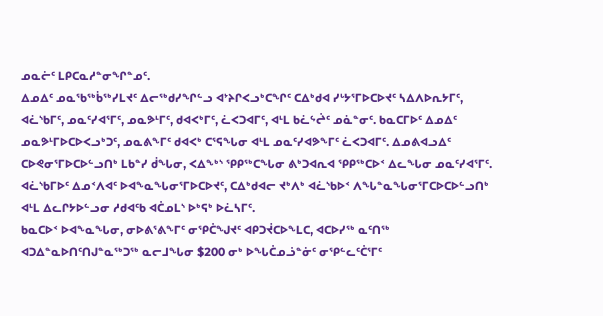ᓄᓇᓖᑦ ᒪᑭᑕᓇᓱᓐᓂᖏᓐᓄᑦ.
ᐃᓄᐃᑦ ᓄᓇᖃᖅᑳᖅᓯᒪᔪᑦ ᐃᓕᖅᑯᓯᖏᓪᓗ ᐊᔾᔨᒋᐸᓗᒃᑕᖏᑦ ᑕᐃᒃᑯᐊ ᓯᒡᔭᕐᒥᐅᑕᐅᔪᑦ ᓴᐃᐱᐅᕆᔭᒥᑦ, ᐊᓛᔅᑲᒥᑦ, ᓄᓇᑦᓯᐊᕐᒥᑦ, ᓄᓇᕗᒻᒥᑦ, ᑯᐊᐸᒃᒥᑦ, ᓛᐸᑐᐊᒥᑦ, ᐊᒻᒪ ᑲᓛᖦᖡᑦ ᓄᓈᓐᓂᑦ. ᑲᓇᑕᒥᐅᑦ ᐃᓄᐃᑦ ᓄᓇᕗᒻᒥᐅᑕᐅᐸᓗᒃᑐᑦ, ᓄᓇᕕᖕᒥᑦ ᑯᐊᐸᒃ ᑕᕐᕋᖓᓂ ᐊᒻᒪ ᓄᓇᑦᓯᐊᕗᖕᒥᑦ ᓛᐸᑐᐊᒥᑦ. ᐃᓄᕕᐊᓗᐃᑦ ᑕᐅᕙᓂᕐᒥᐅᑕᐅᓪᓗᑎᒃ ᒪᑲᓐᓯ ᑰᖓᓂ, ᐸᐃᖕᒃᔅ ᕿᑭᖅᑕᖓᓂ ᕕᒃᑐᐊᕆᐊ ᕿᑭᖅᑕᐅᑉ ᐃᓚᖓᓂ ᓄᓇᑦᓯᐊᕐᒥᑦ. ᐊᓛᔅᑲᒥᐅᑦ ᐃᓄᑉᐱᐊᑦ ᐅᐊᖕᓇᖓᓂᕐᒥᐅᑕᐅᔪᑦ, ᑕᐃᒃᑯᐊᓕ ᔪᒃᐱᒃ ᐊᓛᔅᑲᐅᑉ ᐱᖓᓐᓇᖓᓂᕐᒥᑕᐅᑕᐅᓪᓗᑎᒃ ᐊᒻᒪ ᐃᓚᒋᔭᐅᓪᓗᓂ ᓱᑯᐊᑦᑲ ᐊᑖᓄᒪᔅ ᐅᒃᕋᒃ ᐅᓛᓴᒥᑦ.
ᑲᓇᑕᐅᑉ ᐅᐊᖕᓇᖓᓂ, ᓂᐅᕕᕐᕕᖕᒥᑦ ᓂᕿᑖᖑᔪᑦ ᐊᑭᑐᔫᑕᐅᖕᒪᑕ, ᐊᑕᐅᓯᖅ ᓇᑦᑎᖅ ᐊᑐᐃᓐᓇᐅᑎᑦᑎᒍᓐᓇᖅᑐᖅ ᓇᓕᒧᖓᓂ $200 ᓂᒃ ᐅᖓᑖᓄᓘᓐᓃᑦ ᓂᕿᓪᓚᑦᑖᕐᒥᑦ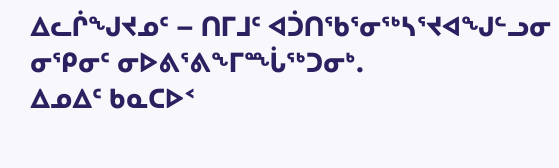ᐃᓚᒌᖑᔪᓄᑦ – ᑎᒥᒧᑦ ᐊᑑᑎᖃᕐᓂᖅᓴᕐᔪᐊᖑᓪᓗᓂ ᓂᕿᓂᑦ ᓂᐅᕕᕐᕕᖕᒥᙶᖅᑐᓂᒃ.
ᐃᓄᐃᑦ ᑲᓇᑕᐅᑉ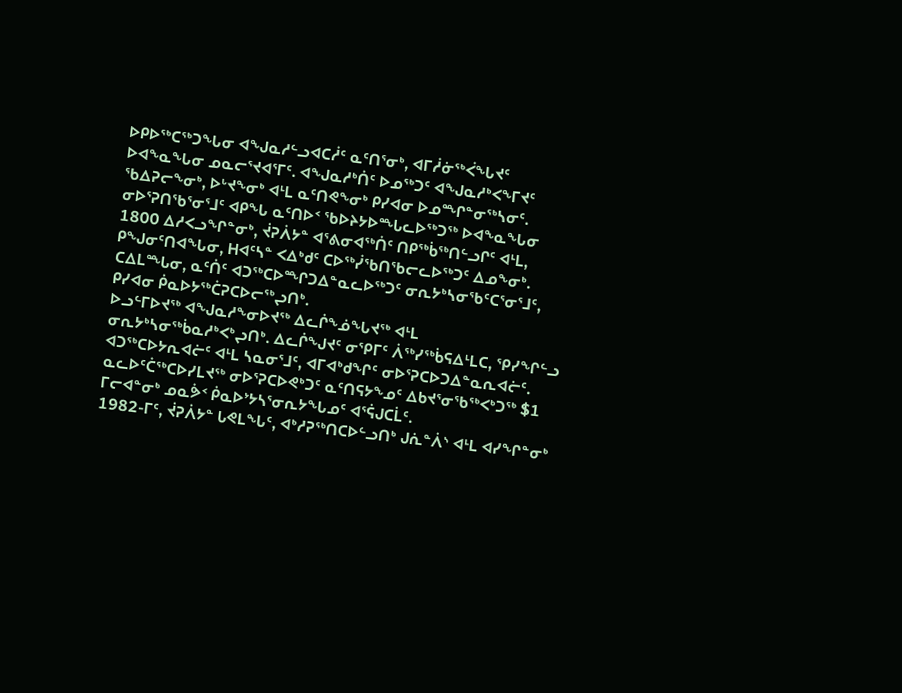ᐅᑭᐅᖅᑕᖅᑐᖓᓂ ᐊᖑᓇᓱᓪᓗᐊᑕᓲᑦ ᓇᑦᑎᕐᓂᒃ, ᐊᒥᓲᓃᖅᐹᖓᔪᑦ ᐅᐊᖕᓇᖓᓂ ᓄᓇᓕᕐᔪᐊᕐᒥᑦ. ᐊᖑᓇᓱᒃᑏᑦ ᐅᓄᖅᑐᑦ ᐊᖑᓇᓱᒃᐸᖕᒥᔪᑦ ᖃᐃᕈᓕᖕᓂᒃ, ᐅᒡᔪᖕᓂᒃ ᐊᒻᒪ ᓇᑦᑎᕙᖕᓂᒃ ᑭᓯᐊᓂ ᐅᓄᙱᓐᓂᖅᓴᓂᑦ.
ᓂᐅᕐᕈᑎᖃᕐᓂᕐᒧᑦ ᐊᑭᖓ ᓇᑦᑎᐅᑉ ᖃᐅᔨᔭᐅᙵᓚᐅᖅᑐᖅ ᐅᐊᖕᓇᖓᓂ 1800 ᐃᓱᐸᓗᖏᓐᓂᒃ, ᔫᕈᐲᔭᓐ ᐊᕐᕕᓂᐊᖅᑏᑦ ᑎᑭᖅᑳᖅᑎᓪᓗᒋᑦ ᐊᒻᒪ, ᑭᖑᓂᑦᑎᐊᖓᓂ, ᕼᐊᑦᓴᓐ ᐸᐃᒃᑯᑦ ᑕᐅᖅᓰᖃᑎᖃᓕᓚᐅᖅᑐᑦ ᐃᓄᖕᓂᒃ. ᑕᐃᒪᙵᓂ, ᓇᑦᑏᑦ ᐊᑐᖅᑕᐅᙱᑐᐃᓐᓇᓚᐅᖅᑐᑦ ᓂᕆᔭᒃᓴᓂᖃᑦᑕᕐᓂᕐᒧᑦ, ᑭᓯᐊᓂ ᑮᓇᐅᔭᖅᑖᕈᑕᐅᓕᖅᖢᑎᒃ.
ᐅᓗᓪᒥᐅᔪᖅ ᐊᖑᓇᓱᖕᓂᐅᔪᖅ ᐃᓚᒌᖕᓅᖓᔪᖅ ᐊᒻᒪ ᓂᕆᔭᒃᓴᓂᖅᑳᓇᓱᒃᐸᒃᖢᑎᒃ. ᐃᓚᒌᖑᔪᑦ ᓂᕿᒥᑦ ᐲᖅᓯᖅᑳᕋᐃᒻᒪᑕ, ᕿᓯᖏᓪᓗ ᐊᑐᖅᑕᐅᔭᕆᐊᓖᑦ ᐊᒻᒪ ᓴᓇᓂᕐᒧᑦ, ᐊᒥᐊᒃᑯᖏᑦ ᓂᐅᕐᕈᑕᐅᑐᐃᓐᓇᕆᐊᓖᑦ. ᓇᓚᐅᑦᑖᖅᑕᐅᓯᒪᔪᖅ ᓂᐅᕐᕈᑕᐅᕙᒃᑐᑦ ᓇᑦᑎᕋᔭᖕᓄᑦ ᐃᑲᔪᕐᓂᖃᖅᐸᒃᑐᖅ $1 ᒥᓕᐊᓐᓂᒃ ᓄᓇᕘᑉ ᑮᓇᐅᔾᔭᓴᕐᓂᕆᔭᖓᓄᑦ ᐊᕐᕌᒍᑕᒫᑦ.
1982-ᒥᑦ, ᔫᕈᐲᔭᓐ ᒐᕙᒪᖓᑦ, ᐊᒃᓱᕈᖅᑎᑕᐅᓪᓗᑎᒃ ᒍᕇᓐᐲᔅ ᐊᒻᒪ ᐊᓯᖏᓐᓂᒃ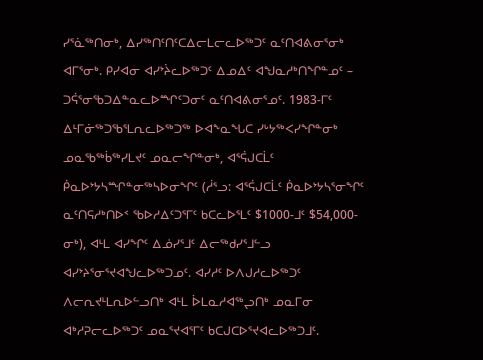ᓯᕐᓈᖅᑎᓂᒃ, ᐃᓯᖅᑎᑦᑎᑦᑕᐃᓕᒪᓕᓚᐅᖅᑐᑦ ᓇᑦᑎᐊᕕᓂᕐᓂᒃ ᐊᒥᕐᓂᒃ. ᑭᓯᐊᓂ ᐊᓯᔾᔩᓚᐅᖅᑐᑦ ᐃᓄᐃᑦ ᐊᖑᓇᓱᒃᑎᖏᓐᓄᑦ – ᑐᕌᕐᓂᖃᑐᐃᓐᓇᓚᐅᙱᑦᑐᓂᑦ ᓇᑦᑎᐊᕕᓂᕐᓄᑦ. 1983-ᒥᑦ ᐃᒻᒥᓃᖅᑐᖃᕐᒪᕆᓚᐅᖅᑐᖅ ᐅᐊᖕᓇᖓᑕ ᓯᒡᔭᖅᐸᓯᖏᓐᓂᒃ ᓄᓇᖃᖅᑳᖅᓯᒪᔪᑦ ᓄᓇᓕᖏᓐᓂᒃ, ᐊᕐᕌᒍᑕᒫᑦ ᑮᓇᐅᔾᔭᓴᙱᓐᓂᖅᓴᐅᓂᖏᑦ (ᓲᕐᓗ: ᐊᕐᕌᒍᑕᒫᑦ ᑮᓇᐅᔾᔭᓴᕐᓂᖏᑦ ᓇᑦᑎᕋᓱᒃᑎᐅᑉ ᖃᐅᓱᐃᑦᑐᕐᒥᑦ ᑲᑕᓚᐅᕐᒪᑦ $1000-ᒧᑦ $54,000-ᓂᒃ), ᐊᒻᒪ ᐊᓯᖏᑦ ᐃᓅᓯᕐᒧᑦ ᐃᓕᖅᑯᓯᕐᒧᓪᓗ ᐊᓯᔾᔨᕐᓂᕐᔪᐊᖑᓚᐅᖅᑐᓄᑦ. ᐊᓯᓱᑦ ᐅᐱᒍᓱᓚᐅᖅᑐᑦ ᐱᓕᕆᔪᒻᒪᕆᐅᓪᓗᑎᒃ ᐊᒻᒪ ᐆᒪᓇᓱᐊᖅᖢᑎᒃ ᓄᓇᒥᓂ ᐊᒃᓱᕈᓕᓚᐅᖅᑐᑦ ᓄᓇᕐᔪᐊᕐᒥᑦ ᑲᑕᒍᑕᐅᕐᔪᐊᓚᐅᖅᑐᒧᑦ.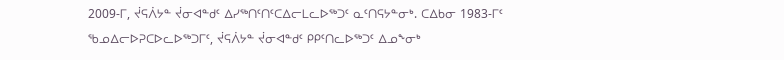2009-ᒥ, ᔫᕋᐲᔭᓐ ᔫᓂᐊᓐᑯᑦ ᐃᓯᖅᑎᑦᑎᑦᑕᐃᓕᒪᓚᐅᖅᑐᑦ ᓇᑦᑎᕋᔭᓐᓂᒃ. ᑕᐃᑲᓂ 1983-ᒥᑦ ᖃᓄᐃᓕᐅᕈᑕᐅᓚᐅᖅᑐᒥᑦ, ᔫᕋᐲᔭᓐ ᔫᓂᐊᓐᑯᑦ ᑭᑭᑦᑎᓚᐅᖅᑐᑦ ᐃᓄᖕᓂᒃ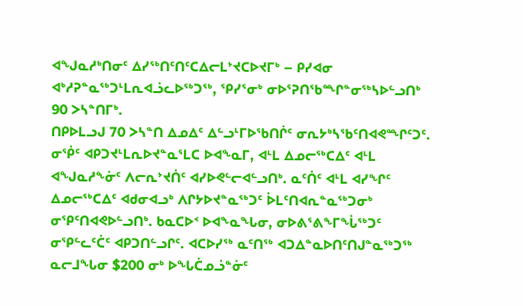ᐊᖑᓇᓱᒃᑎᓂᑦ ᐃᓯᖅᑎᑦᑎᑦᑕᐃᓕᒪᔾᔪᑕᐅᔪᒥᒃ – ᑭᓯᐊᓂ ᐊᒃᓱᕈᓐᓇᖅᑐᒻᒪᕆᐊᓘᓚᐅᖅᑐᖅ, ᕿᓯᕐᓂᒃ ᓂᐅᕐᕈᑎᖃᙱᓐᓂᖅᓴᐅᓪᓗᑎᒃ 90 ᐳᓴᓐᑎᒥᒃ.
ᑎᑭᐅᒪᓗᒍ 70 ᐳᓴᓐᑎ ᐃᓄᐃᑦ ᐃᓪᓗᒻᒥᐅᖃᑎᒌᑦ ᓂᕆᔭᒃᓴᖃᑦᑎᐊᕙᙱᑦᑐᑦ. ᓂᖀᑦ ᐊᑭᑐᔪᒻᒪᕆᐅᔪᓐᓇᕐᒪᑕ ᐅᐊᖕᓇᒥ, ᐊᒻᒪ ᐃᓄᓕᖅᑕᐃᑦ ᐊᒻᒪ ᐊᖑᓇᓱᖕᓃᑦ ᐱᓕᕆᔾᔪᑏᑦ ᐊᓯᐅᕙᓪᓕᐊᓪᓗᑎᒃ. ᓇᑦᑏᑦ ᐊᒻᒪ ᐊᓯᖏᑦ ᐃᓄᓕᖅᑕᐃᑦ ᐊᑯᓂᐊᓗᒃ ᐱᒋᔭᐅᔪᓐᓇᖅᑐᑦ ᐆᒪᑦᑎᐊᕆᓐᓇᖅᑐᓂᒃ ᓂᕿᑦᑎᐊᕙᐅᓪᓗᑎᒃ. ᑲᓇᑕᐅᑉ ᐅᐊᖕᓇᖓᓂ, ᓂᐅᕕᕐᕕᖕᒥᖔᖅᑐᑦ ᓂᕿᓪᓚᑦᑖᑦ ᐊᑭᑐᑎᓪᓗᒋᑦ. ᐊᑕᐅᓯᖅ ᓇᑦᑎᖅ ᐊᑐᐃᓐᓇᐅᑎᑦᑎᒍᓐᓇᖅᑐᖅ ᓇᓕᒧᖓᓂ $200 ᓂᒃ ᐅᖓᑖᓄᓘᓐᓃᑦ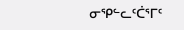ᓂᕿᓪᓚᑦᑖᕐᒥᑦ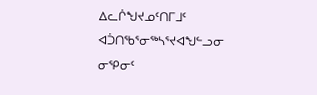ᐃᓚᒌᖑᔪᓄᑦᑎᒥᒧᑦ ᐊᑑᑎᖃᕐᓂᖅᓴᕐᔪᐊᖑᓪᓗᓂ ᓂᕿᓂᑦ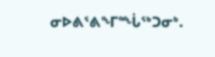ᓂᐅᕕᕐᕕᖕᒥᙶᖅᑐᓂᒃ.